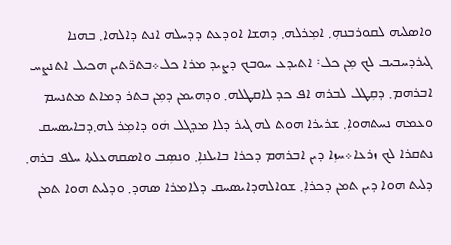ܘܐܣܠܝܗ ܠܩܘܪܒܢܗܼ܂ ܐܡܼܪܠܗ܂ ܕܗܫܐ ܐܘܕܥܬ ܕܕܚܠܗ ܐܢܬ ܕܐܠܗܐ܂ ܒܗܢܐ ܓܝܪܕܚܒܝܒ ܠܟ ܡܼܢ ܟܠ܃ ܐܬܝܕܥ ܚܘܒܟ ܕܨܝܕ ܡܪܐ ܟܠ܀ܒܬܪ̈ܬܝܢ ܗܟܝܠ ܐܬܢܨܚ ܐܒܪܗܡ܂ ܕܩܼܛܠ ܠܒܪܗ ܐܦ ܟܕ ܠܐܩܛܠܗ܂ ܘܕܗܝܡܢ ܕܡܼܢ ܒܬܪ ܕܡܐܬ ܡܬܢܚܡ ܘܥܡܗ ܢܚܬܗܘܐܼ܂ ܫܪܝܪܐ ܗܘܬ ܠܗ ܓܝܪ ܕܠܐ ܡܕܓܠ ܗܿܘ ܕܐܡܼܪ ܠܗ܂ܕܒܐܝܣܚܩ ܢܬܩܪܐ ܠܟ ܙܪܥܐ܀ܚܙܼܐ ܕܝܢ ܐܒܪܗܡ ܕܟܪܐ ܒܐܝܠܢܐܼ܂ ܘܢܣܼܒ ܘܐܣܩܗܥܠܬܐ ܚܠܦ ܒܪܗ܂ ܕܠܝܬ ܗܘܐ ܕܝܢ ܬܡܢ ܕܟܪܐܼ܂ ܫܘܐܠܗܕܐܝܣܚܩ ܕܠܐܡܪܐ ܣܗܕ܂ ܘܕܠܝܬ ܗܘܐ ܬܡܢ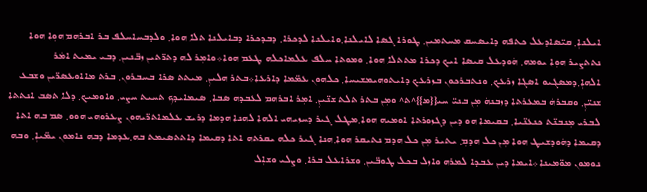ܐܝܠܢܐܼ܂ ܩܝ̈ܣܐܕܥܠ ܟܬܦܗ ܕܐܝܣܚܩ ܡܚܬܡܝܢ܂ ܛܘܪܐ ܓܣܐ ܠܐܝܠܢܐ܂ܘܐܝܠܢܐ ܠܕܟܪܐ܂ ܕܒܕܟܪܐ ܕܒܐܝܠܢܐ ܬܠܐ ܗܘܐ܂ ܘܠܕܒܚܐܚܠܦ ܒܪ ܐܒܪܗܡ ܗܘܼܐ ܗܘܐ ܢܬܬܨܝܪ ܗܘܼܐ ܝܘܡܗ܂ ܗܿܘܕܥܠ ܩܝܣܐ ܐܝܟ ܕܟܪܐ ܡܬܬܠܐ ܗܘܐ܂ ܘܡܘܬܐ ܚܠܦ ܥܠܡܐܟܠܗ ܛܥܡ ܗܘܐ܀ܘܐܡܼܪ ܠܗ ܕܬܪ̈ܬܝܢ ܙܒ̈ܢܝܢ܂ ܕܒܝ ܝܡܝܬ ܐܡܿܪ ܐܠܗܐܼ܂ܕܡܣܓܝܘ ܐܣܓܐ ܙܪܥܟ܂ ܘܢܬܒܪܟܘܢ ܒܙܪܥܟ ܕܐܝܬܘܗܝܡܫܝܚܐ܂ ܟܠܗܘܢ ܥܡ̈ܡܐ ܕܐܪܥܐ܀ܒܬܪ ܗܠܝܢܼ܂ ܡܝܬܬ ܣܪܐ ܒܚܒܪܘܢ܂ ܒܪܬ ܡܐܐܘܥܣܪ̈ܝܢ ܘܫܒܥ ܫܢܝ̈ܢܼ܂ ܘܩܒܪܗܿ ܒܡܥܪܬܐ ܕܙܒܢܗܿ ܡܼܢ ܒܢܝ̈ ܚܝ‍{{ܡ‍}}^ܬ^ ܘܡܼܢ ܒܬܪ ܬܠܬ ܫܢ̈ܝܢܼ܂ ܐܡܼܪ ܐܒܪܗܡ ܠܥܒܕܗ ܣܒܐ܂ ܣܝܡܐܝܕܟ ܬܚܝܬ ܚܨܝ܂ ܘܐܘܡܝܟ܂ ܕܠܐ ܬܣܒ ܐܢܬܬܐ ܠܒܪܝ ܡܼܢܒܢ̈ܬ ܟܢܥܢ̈ܝܐ܂ ܒܩܝܡܐ ܗܘ ܕܝܢ ܕܓܙܘܪܬܐ ܐܘܡܝܗ ܗܘܐ܂ܡܛܠ ܓܝܪ ܕܚܙܝܗܝ ܐܠܗܐ ܠܗܢܐ ܗܕܡܐ ܕܪܝܫ ܥܠܡܐܬܪ̈ܝܗܘܢ ܨܥܪܘܗܝ ܗܘܘ܂ ܣܡ ܒܗ ܐܬܐ ܕܩܝܡܐ ܕܗܿܘܕܫܝܛ ܗܘܐ ܡܼܢ ܟܠ ܗܕܡܼ܂ ܝܬܝܪ ܡܼܢ ܟܠ ܗܕܡ ܢܬܝܩܪ ܗܘܐ܂ܗܢܐ ܓܝܪ ܟܠܗ ܝܩܪܬܗ ܐܬܐ ܕܩܝܡܐ ܕܐܬܬܣܝܡܬ ܒܗ܂ܥܕܡܐ ܕܒܗ ܢܐܡܘܢ ܝܡ̈ܝܐܼ܂ ܘܒܗ ܢܘܡܘܢ ܡܘ̈ܡܝܢܐ܀ܐܝܡܐ ܕܝܢ ܥܒܕܐ ܠܡܪܗ ܘܐܙܠ ܒܟܠ ܛܘܒ̈ܝܢ܂ ܘܫܪܐܥܠ ܒܪܐ܂ ܘܨܠܝ ܘܫܐܼܠ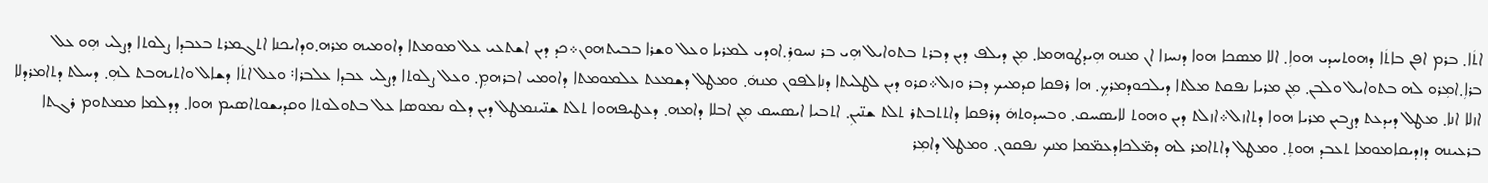ܐܬܿܐ܂ ܒܪܡ ܐܦܢ ܒܐܬܿܐ ܕܗܘܬܚܕܝ ܗܘܐܼ܂ ܐܠܐ ܡܣܟܐ ܗܘܐ ܕܢܚܙܐ ܐܢ ܡܢܗ ܗܼܝܕܛܘܗܡܐ܂ ܡܼܢ ܕܝܠܦ ܕܝܢ ܕܒܪܬ ܒܬܘܐܝܠ ܗܼܝ ܒܪ ܢܚܘܪܼ܂ܐܘܕܝ ܠܡܪܝܐ ܘܥܠ ܘܫܪܐ ܒܒܝܬܗܘܢ܀ܟܕ ܕܝܢ ܐܫܬܥܝ ܥܠ ܡܘܡܬܐ ܕܐܘܡܝܗ ܡܪܗ܂ܘܕܐܝܟܢܐ ܐܬܓܡܪܬ ܒܥܒܕܐ ܨܠܘܬܐ ܕܨܠܝ ܗܼܘ ܥܠ ܒܪܐܼ܂ܐܡܼܪܘ ܠܗ ܒܬܘܐܝܠ ܘܠܒܢ܂ ܡܼܢ ܡܪܝܐ ܢܦܩܬ ܡܠܬܐ ܕܝܠܟܘܕܡܪܟܼ܂ ܗܐ ܪܦܩܐ ܩܕܡܝܟ ܕܒܪ ܘܙܠ܀ܩܪܘ ܕܝܢ ܠܛܠܝܬܐ ܕܢܐܠܦܘܢ ܡܢܗܿ܂ ܘܡܛܠ ܕܫܡܥܬ ܥܠܡܘܡܬܐ ܕܐܘܡܝ ܐܒܪܗܡܼ܂ ܘܥܠ ܨܠܘܬܐ ܕܨܠܝ ܥܒܕܐ ܥܠܒܪܐ܃ ܘܥܠ ܐܬܿܐ ܕܫܐܠ ܘܐܬܝܗܒܬ ܠܗܼ܂ ܕܚܠܬ ܕܬܐܡܪܕܠܐ ܐܙܠܐ ܐܢܐ܂ ܡܛܠ ܕܝܕܥܬ ܕܨܒܝܢ ܡܪܝܐ ܗܘܐ ܕܬܐܙܠ܀ܐܙܠܬ ܕܝܢ ܘܗܘܬ ܠܐܝܣܚܩ܂ ܘܒܚܕܘܬܗܿ ܕܪܦܩܐ ܕܐܬܬܒܬܪ ܬܠܬ ܫܢ̈ܝܢܼ܂ ܐܬܒܝܐ ܐܝܣܚܩ ܡܼܢ ܐܒܠܐ ܕܐܡܗ܂ ܕܥܛܝܦܗܘܐ ܬܠܬ ܫܢ̈ܝܢܡܛܠ ܕܝܢ ܕܠܘ ܢܡܘܣܐ ܥܠ ܒܬܘܠܘܬܐ ܘܩܕܝܫܘܬܐܣܝܡ ܗܘܐ܂ ܕܕܠܡܐ ܡܡܬܘܡ ܪܓܬܐ ܒܪܥܝܢܗ ܕܙܕܝܩܐܡܘܡܐ ܬܥܒܕ ܗܘܬܼ܂ ܘܡܛܠ ܕܐܬܐܡܪ ܠܗ ܕܡ̈ܠܟܐܕܥܡ̈ܡܐ ܡܢܟ ܢܦܩܘܢ܂ ܘܡܛܠ ܕܐܡܼܪ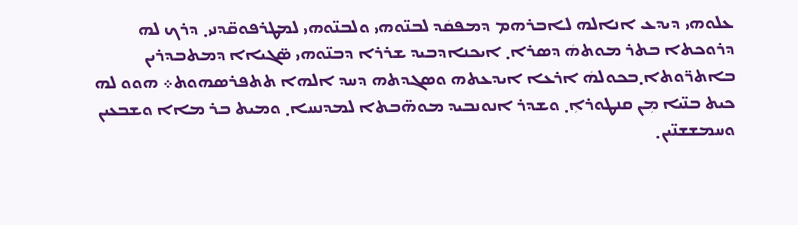ܥܠܘܗܝ ܕܝܕܥ ܐܢܐܠܗ ܠܐܒܪܗܡ ܕܡܦܩܿܕ ܠܒܢ̈ܘܗܝ ܘܠܒܢ̈ܘܗܝ ܠܡܛܪܦܘܩ̈ܕܢܝ܂ ܕܪܟ ܠܗ ܕܪܘܟܬܐ ܒܬܪ ܡܘܬܗܿ ܕܣܪܐ܂ ܐܝܟܢܐܕܒܝܕ ܫܪܪܐ ܕܒܢ̈ܘܗܝ ܣ̈ܓܝܐܐ ܕܡܬܒܕܪܝܢ ܒܐܬܪ̈ܘܬܐ܂ܒܟܘܠܗܿ ܐܪܥܐ ܐܝܕܥܬܗ ܘܣܓܕܬܗ ܕܚܕ ܐܠܗܐ ܬܬܦܪܣܗܘܬ܀ ܗܘܘ ܠܗ ܟܝܬ ܒܢ̈ܝܐ ܡܼܢ ܩܢܛܘܪܐܼ܂ ܘܫܕܪ ܐܢܘܢܒܝܕ ܡܘܗ̈ܒܬܐ ܠܡܕܢܚܐ܂ ܘܡܝܬ ܒܪ ܡܐܐ ܘܫܒܥܝܢ ܘܚܡܫܫܢ̈ܝܢ܂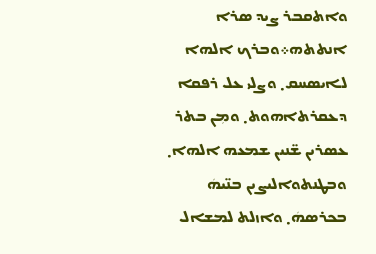ܘܐܬܩܒܪ ܨܝܕ ܣܪܐ ܐܢܬܬܗ܀ܘܒܪܟ ܐܠܗܐ ܠܐܝܣܚܩ܂ ܘܨܠܝ ܥܠ ܪܦܩܐ ܕܥܩܪܬܐܗܘܬ܂ ܘܡܼܢ ܒܬܪ ܥܣܪܝܢ ܫ̈ܢܝܢ ܫܡܥܗ ܐܠܗܐ܂ ܘܒܛܢܬܘܐܠܝܨܝܢ ܒܢ̈ܝܗܿ ܒܟܪܣܗܿ܂ ܘܐܙܠܬ ܠܡܫܐܠ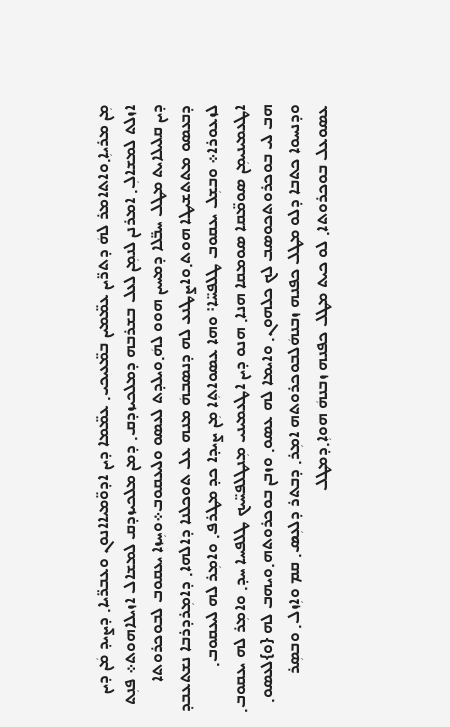ܡܼܢ ܡܪܝܐܼ܂ܘܐܬܐܡܪ ܠܗܿ ܕܬܪ̈ܝܢ ܥܡ̈ܡܝܢ ܒܡ̈ܥܝܟܝ܂ ܥܡ̈ܡܐ ܕܝܢ ܐܕܘ̈ܡܝܐܐܢܘܢ ܘܥܒܪ̈ܝܐ܂ ܕܨܝܕ ܡܿܢ ܕܝܢ ܐܙܠܬ ܠܡܫܐܠܼ܂ ܐܡܪܢܢ ܠܢܡܼܢ ܠܥܠ ܒܫܪܒܗ ܕܡܠܟܝܙܕܩ܂ ܕܡܢ ܡܠܟܝܙܕܩ ܠܡܫܐܠ ܐܙܝܠܐܗܘܬ܀ ܦܢܼܬ ܕܝܢ ܩܠܝܠܐܝܬ ܡܛܠ ܚܒ̈ܠܐ ܕܡܚܝܢ ܗܘܘ ܠܗܿ܂ܘܝܠܕܬ ܠܥܣܘ ܘܠܝܥܩܘܒ܀ܘܚܼܙܐ ܝܥܩܘܒ ܠܒܘܟܪܘܬܐ ܕܒܥܣܘ ܡܬܬܫܝܛܐ ܗܘܬ܂ܘܐܨܛܢܥ ܠܗ ܕܢܣܒܗܿ ܡܢܗ ܥܠ ܬܘܟܠܢܐ ܕܐܠܗܐ܂ ܕܐܡܼܪܕܪܒܐ ܢܫܬܥܒܕ ܠܙܥܘܪܐ܀ ܘܒܫܼܠ ܝܥܩܘܒ ܛܠܦܚ̈ܐ܃ ܘܗܐ ܥܣܘܐܬܼܐ ܡܼܢ ܨܝܕܐ ܟܕ ܡܛܪܦ܂ ܘܐܡܼܪ ܠܗ ܠܝܥܩܘܒ܂ ܐܛܥܡܝܢܝܡܼܢ ܣܘܡ̈ܩܐ ܣܘܡܩܐ ܗܢܐ܂ ܗܢܘ ܕܝܢ ܐܛܥܡܝܢܝ ܡܼܢܛܠܦܚ̈ܝܟ ܛܠܦܚܐ ܚܕ܂ ܘܐܡܼܪ ܠܗ ܝܥܩܘܒ܂ ܗܒ ܠܝ ܒܘܟܪܘܬܟܘܣܒ ܠܟ ܟܠܗܘܢ܂ ܘܐܝܡܐ ܠܗ ܥܣܘ܂ ܘܙܒܢ ܒܘܟܪܘܬܗ܂ܘܝܗܒ ܠܗ ‍{ܘ‍}ܠܥܣܘ܂ ܘܕܢܚܘܐ ܟܬܒܐ ܕܠܘ ܡܛܠ ܟܦܢܗ ܙܒܢܗܿܠܒܘܟܪܘܬܗ ܐܡܼܪ܂ ܕܒܬܪ ܕܠܥܼܣ܂ ܩܡ ܘܐܼܙܠ܂ ܘܒܣܼܪ ܥܣܘܥܠ ܒܘܟܪܘܬܐ܂ ܠܘ ܟܝܬ ܡܛܠ ܟܦܢܗ ܙܒܢܗܿ ܗܘܐܼ܂ܕܡܛܠ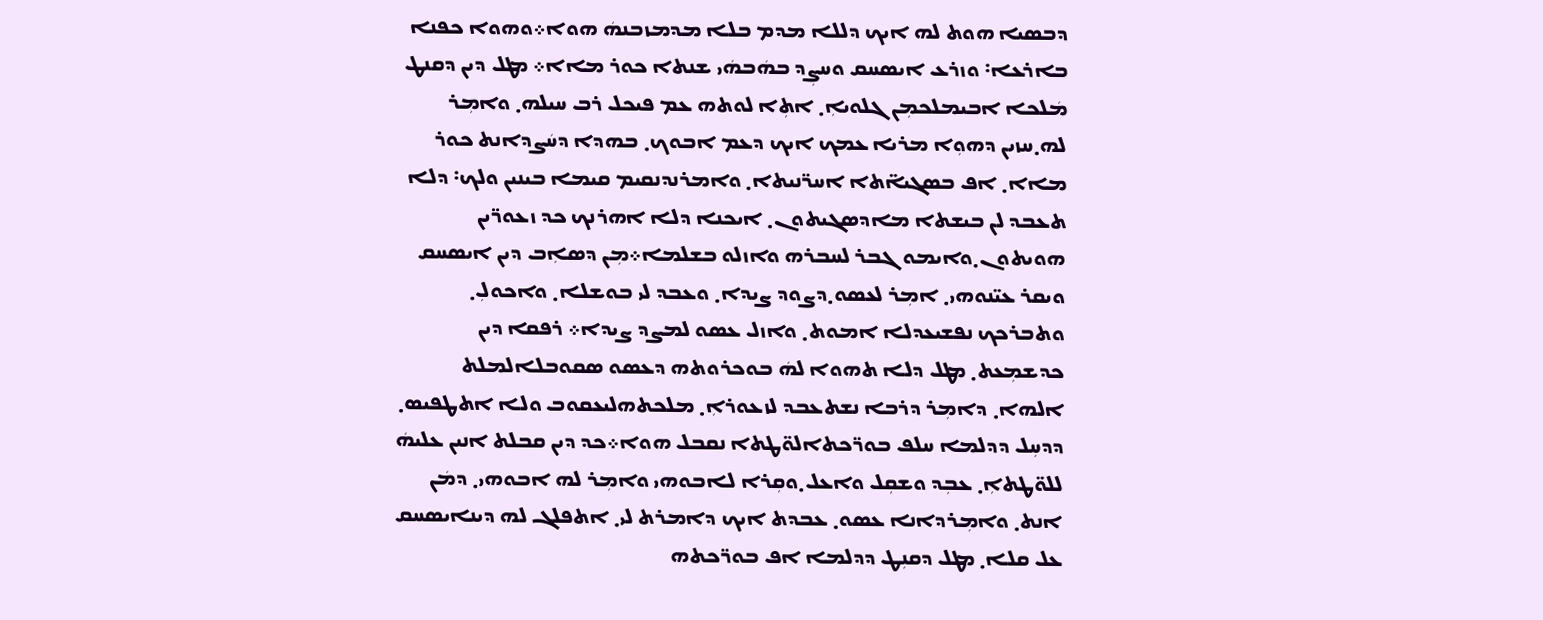ܕܒܣܝܐ ܗܘܬ ܠܗ ܐܝܟ ܕܠܠܐ ܡܕܡ ܒܠܐ ܡܕܡܙܒܢܗܿ ܗܘܐ܀ܘܗܘܐ ܟܦܢܐ ܒܐܪܥܐ܃ ܘܙܪܥ ܐܝܣܚܩ ܘܚܨܼܕ ܒܗܿܒܗܿܝ ܫܢܬܐ ܟܘܪ ܡܐܐ܀ ܡܛܠ ܕܝܢ ܕܩܢܛ ܡܿܠܟܐ ܐܒܝܡܠܟܡܼܢ ܓܠܘܝܐܼ܂ ܐܬܼܐ ܠܘܬܗ ܥܡ ܦܝܟܠ ܪܒ ܚܝܠܗ܂ ܘܐܡܼܪ ܠܗ܂ܚܙܝܢ ܕܗܘܼܐ ܡܪܝܐ ܥܡܟ ܐܝܟ ܕܥܡ ܐܒܘܟ܂ ܒܗܕܐ ܕܚܿܨܕܐܢܬ ܟܘܪ ܡܐܐ܂ ܐܦ ܒܣܓܝܐ̈ܬܐ ܐܚܪ̈ܢܝܬܐ܂ ܘܐܡܪܢܕܢܩܝܡ ܩܝܡܐ ܒܝܢܝܢ ܘܠܟ܃ ܕܠܐ ܬܥܒܕ ܠܢ ܒܝܫܬܐ ܡܐܕܣܓܝܬܘܢ܂ ܐܝܟܢܐ ܕܠܐ ܐܗܪܢܟ ܟܕ ܙܥܘܪ̈ܝܢ ܗܘܝܬܘܢ܂ܘܐܝܡܘ ܓܒܪ ܠܚܒܪܗ ܘܐܙܠܘ ܒܫܠܡܐ܀ܡܼܢ ܕܣܐܼܒ ܕܝܢ ܐܝܣܚܩ ܘܝܩܪ ܥܝ̈ܢܘܗܝ܂ ܐܡܼܪ ܠܥܣܘ܂ܕܨܘܕ ܨܝܕܐ܂ ܘܥܒܕ ܠܝ ܒܘܫܠܐ܂ ܘܐܟܘܠܼ܂ ܘܬܒܪܟܟ ܢܦܫܝܥܕܠܐ ܐܡܘܬ܂ ܘܐܙܠ ܥܣܘ ܠܡܨܕ ܨܝܕܐ܀ ܪܦܩܐ ܕܝܢ ܟܕܫܡܼܥܬ܂ ܡܛܠ ܕܠܐ ܬܗܘܐ ܠܗܿ ܒܘܟܪܘܬܗ ܕܥܣܘ ܣܩܘܒܠܐܠܡܠܬ ܐܠܗܐ܂ ܕܐܡܼܪ ܕܪܒܐ ܢܫܬܥܒܕ ܠܙܥܘܪܐܼ܂ ܡܠܟܬܗܠܝܥܩܘܒ ܘܠܐ ܐܬܛܦܝܣ܂ ܕܕܚܼܠ ܕܕܠܡܐ ܚܠܦ ܒܘܪ̈ܟܬܐܠܘ̈ܛܬܐ ܢܩܒܠ ܗܘܐ܀ܟܕ ܕܝܢ ܩܒܠܬ ܐܢܝܢ ܥܠܝܗܿ ܠܠܘ̈ܛܬܐܼ܂ ܥܒܼܕ ܘܫܩܼܠ ܘܐܥܠ܂ܘܩܼܪܐ ܠܐܒܘܗܝ ܘܐܡܼܪ ܠܗ ܐܒܘܗܝ܂ ܕܡܿܢ ܐܢܬ܂ ܘܐܡܼܪܕܐܢܐ ܥܣܘ܂ ܥܒܕܬ ܐܝܟ ܕܐܡܪܬ ܠܝ܂ ܐܬܦܠܓ ܠܗ ܕܝܢܐܝܣܚܩ ܥܠ ܩܠܐ܂ ܡܛܠ ܕܩܢܼܛ ܕܕܠܡܐ ܐܦ ܒܘܪ̈ܟܬܗ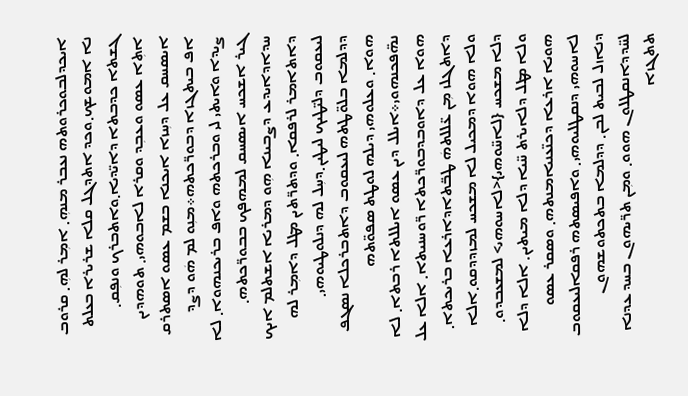ܐܝܟܕܠܒܘܟܪܘܬܗ ܢܥܒܪ ܡܢܗܼ܂ ܐܡܼܪ ܠܗܼ܂ ܩܪܘܒ ܢܐ ܐܡܘܫܟ܂ܘܟܕ ܐܬܕܓܠ ܩܠܐ ܫܪܝܪܐ ܒܥܠܬ ܓܫܬܐ ܟܕܒܬܐ ܕܐܝ̈ܕܝܐ܂ܘܐܬܒܪܟ ܘܢܦܼܩ܂ ܐܬܼܐ ܥܣܘ ܘܥܒܼܕ ܘܩܪܐ ܠܐܒܘܗܝ܂ ܬܘܗܕܝܢ ܐܝܣܚܩ ܥܠ ܕܚܼܙܐ ܐܝܟܢܐ ܒܫܡ ܥܣܘ ܐܣܬܪܩ ܐܦ ܒܝܬܓܙܐ ܕܒܘܪ̈ܟܬܗ܀ܡܢܼܘ ܠܡ ܗܿܘ ܕܨܕ ܨܝܕܐ ܘܐܝܬܝ ܠܝ ܘܒܪܟܬܗ ܘܐܦ ܒܪܝܟܢܗܘܐ܂ ܠܐ ܓܝܪ ܐܫܟܚ ܐܝܣܚܩ ܠܡܗܦܟ ܒܒܘܪ̈ܟܬܗ܂ ܚܕܐܕܐܝܕܥ ܕܨܒܝܢܐ ܗܼܘ ܕܡܪܝܐ ܐܫܬܠܡ ܐܝܟ ܕܐܬܐܡܪ ܠܪܦܩܐ܂ ܘܕܬܪ̈ܬܝܢ ܡܛܠ ܕܐܡܼܪ ܠܗ ܠܝܥܩܘܒ ܕܠܝ̈ܛܝܟ ܠܝܛܝܢ܂ܕܚܼܠ ܠܗ ܕܢܠܘܛܝܘܗܝ܂ ܕܕܠܡܐ ܒܠܘ̈ܛܬܗ ܠܝܥܩܘܒ ܕܐܬܒܪܟܠܐ ܢܣܓܦ ܗܘܐ܂ ܘܥܠܘܗܝ ܕܝܠܗ ܠܘܛܬ ܣܦܘ̈ܬܗ ܢܗ̈ܦܟܢܗܘܝ܀ܐܝܠܠ ܕܝܢ ܥܣܘ ܐܝܠܠܬܐ ܪܒܬܐ܂ ܠܐ ܗܘܐ ܥܠ ܕܐܘܒܕܒܘܪ̈ܟܬܐ ܪ̈ܘܚܢܝܬܐ܂ ܐܠܐ ܥܠ ܕܐܬܓܠܙ ܡܼܢ ܥ̈ܠܠܬܗܿ ܛܒ̈ܬܐܕܐܪܥܐ ܒܪܝܟܬܐ܂ ܘܠܐ ܗܘܐ ܕܡܟܝܠ ܠܐ ܡܫܟܚ ܠܡܙܕܕܩܘ܂ܐܠܐ ܕܠܐ ܡܫܟܚ ‍{ܠܐܚ̈ܘܗܝ‍}<ܠܐܚܘܗܝ‍> ܠܡܫܥܒܕܘ܂ ܘܠܐ ܡܛܠ ܕܠܐܝܪܬ ܚ̈ܝܐ ܕܠܐ ܡܝܬܝܢ܂ ܐܠܐ ܕܠܐ ܗܘܝܐ ܐܪܥܐ ܕܟܢ̈ܥܢܝܐܡܢܬܗ܂ ܘܣܩܪ ܥܣܘ ܠܐܚܘܗܝ ܕܢܩܛܠܝܘܗܝ܂ ܘܐܦܝܣܬܗ ܪܦܩܐܠܝܥܩܘܒ ܕܢܐܙܠ ܠܒܝܬ ܠܒܢ܂ ܕܕܠܡܐ ܒܬܟܬܘܫܗܘܢ ܠܚ̈ܕܕܐܢܩܛܠܘܢ ܗܘܘ܂ ܘܡܼܢ ܬܪ̈ܝܗܘܢ ܒܚܕ ܥܕܢܐ ܬܬܓܙܐ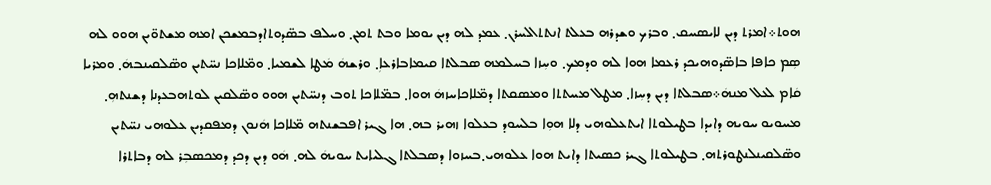ܗܘܬ܀ܐܡܪܬ ܕܝܢ ܠܐܝܣܚܩ܂ ܘܒܪܟ ܘܫܕܪܗ ܒܥܠܬ ܐܢܬܬܐܠܚܪܢ܂ ܥܡܕ ܠܗ ܕܝܢ ܝܘܡܐ ܘܒܬ ܬܡܢ܂ ܘܚܠܦ ܒܣ̈ܕܘܬܐܕܒܡܫܟܢ ܐܡܗ ܡܫܬܘ̈ܝܢ ܗܘܘ ܠܗ ܣܼܡ ܟܐܦܐ ܒܐܣ̈ܕܘܗܝܟܕ ܪܥܡܐ ܗܘܐ ܠܗ ܘܕܡܟ܂ ܘܚܼܙܐ ܒܚܠܡܗ ܣܒܠܬܐ ܩܝܡܐܒܐܪܥܐܼ܂ ܘܪܫܗܿ ܡܿܛܐ ܠܫܡܝܐ܂ ܘܡ̈ܠܐܟܐ ܢܚ̈ܬܝܢ ܘܣ̈ܠܩܝܢܒܗܿ܂ ܘܡܪܝܐ ܩܿܐܡ ܠܥܠ ܡܢܗܿ܀ܣܒܠܬܐ ܕܝܢ ܕܚܼܙܐ܂ ܡܛܠ ܡܚܬܬܐ ܘܡܣܩܬܐ ܕܡ̈ܠܐܟܐܚܙܗܿ ܗܘܐ܂ ܒܡ̈ܠܐܟܐ ܬܘܒ ܕܢܚ̈ܬܝܢ ܗܘܘ ܘܣ̈ܠܩܝܢ ܠܘܬܗܒܥܕܢܐ ܕܫܢܬܗܼ܂ ܡܚܘܝܘ ܚܘܝܗ ܕܐܝܕܐ ܒܛܝܠܘܬܐ ܐܝܬܥܠܘܗܝ ܕܠܐ ܗܘܼܐ ܒܠܚܘܕ ܒܥܠܘܐ ܙܗܝܪ ܒܗ܂ ܗܐ ܓܝܪ ܐܦܒܫܢܬܗ ܡ̈ܠܐܟܐ ܗܿܢܘܢ ܕܡܦܩܕܝܢ ܥܠܘܗܝ ܢܚ̈ܬܝܢ ܘܣ̈ܠܩܝܢܠܢܛܘܪܬܗ܂ ܒܛܝܠܘܬܐ ܓܝܪ ܟܣܝܬܐ ܕܐܝܬ ܗܘܐ ܥܠܘܗܝ܂ܒܚܙܘܐ ܕܣܒܠܬܐ ܓܠܝܐܝܬ ܚܘܝܗܿ ܠܗ܂ ܗܿܘ ܕܝܢ ܕܟܕ ܕܡܟܣܒܼܪ ܠܗ ܕܒܐܬܪܐ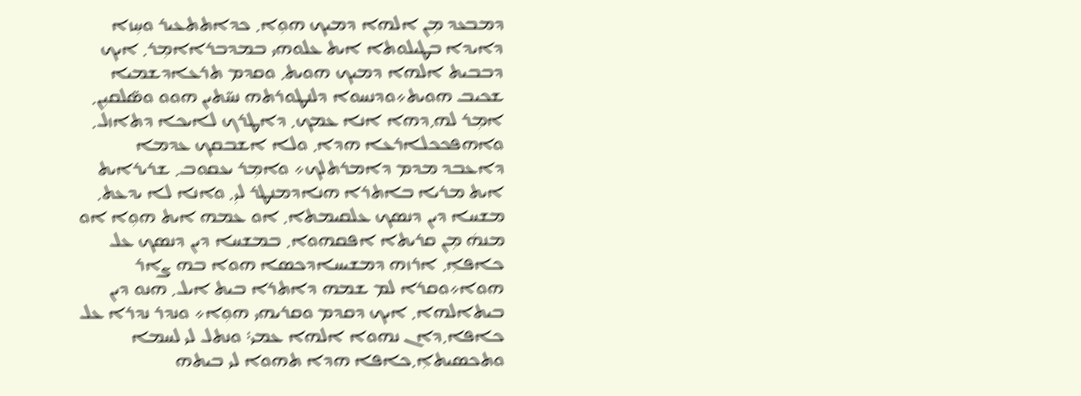ܕܡܒܥܕ ܡܼܢ ܐܠܗܐ ܕܡܝܟ ܗܘܼܐ܂ ܟܕܐܬܬܥܝܪ ܘܚܼܙܐ ܕܐܝܕܐ ܒܛܝܠܘܬܐ ܐܝܬ ܥܠܘܗܝ ܒܡܕܒܪܐܐܡܼܪ܂ ܐܝܟ ܕܒܒܝܬ ܐܠܗܐ ܕܡܝܟ ܗܘܝܬ܂ ܘܩܕܡ ܬܪܥܐܕܫܡܝܐ ܫܟܝܒ ܗܘܝܬ܀ܘܕܢܚܘܐ ܕܠܢܛܘܪܬܗ ܢܚ̈ܬܝܢ ܗܘܘ ܘܣ̈ܠܩܝܼܢ܂ ܐܡܼܪ ܠܗ܂ܕܗܐ ܐܢܐ ܥܡܟ܂ ܕܐܛܪܟ ܠܐܝܟܐ ܕܬܐܙܠ܂ ܘܐܗܦܟܟܠܐܪܥܐ ܗܕܐ܂ ܘܠܐ ܐܫܒܩܟ ܥܕܡܐ ܕܐܥܒܕ ܡܕܡ ܕܐܡܪܬܠܟ܀ ܘܐܡܼܪ ܝܥܩܘܒ܂ ܫܪܝܪܐܝܬ ܐܝܬ ܡܪܝܐ ܒܐܬܪܐ ܗܢܐܕܡܢܛܪ ܠܝܼ܂ ܘܐܢܐ ܠܐ ܝܕܥܬ܂ ܡܫܚܐ ܕܝܢ ܕܢܣܟ ܥܠܩܝܡܬܐ܂ ܐܘ ܥܡܗ ܐܝܬ ܗܘܼܐ ܐܘ ܡܢܗܿ ܡܼܢ ܩܪܝܬܐ ܐܦܩܗܘܐ܂ ܒܡܫܚܐ ܕܝܢ ܕܢܣܟ ܥܠ ܟܐܦܐܼ܂ ܐܪܙܗ ܕܡܫܝܚܐܕܟܣܐ ܗܘܐ ܒܗ ܨܐܪ ܗܘܐ܀ܘܩܪܐ ܠܡ ܫܡܗ ܕܐܬܪܐ ܒܝܬ ܐܝܠ܂ ܗܢܘ ܕܝܢ ܒܝܬܐܠܗܐ܂ ܐܝܟ ܕܩܕܡ ܘܩܪܝܗܝ ܗܘܼܐ܀ ܘܢܕܪ ܢܕܪܐ ܥܠ ܟܐܦܐ܂ܕܐܢ ܢܗܘܐ ܐܠܗܐ ܥܡܝ܃ ܘܢܬܠ ܠܝ ܠܚܡܐ ܘܬܟܣܝܬܐܼ܂ܟܐܦܐ ܗܕܐ ܬܗܘܐ ܠܝ ܒܝܬܗ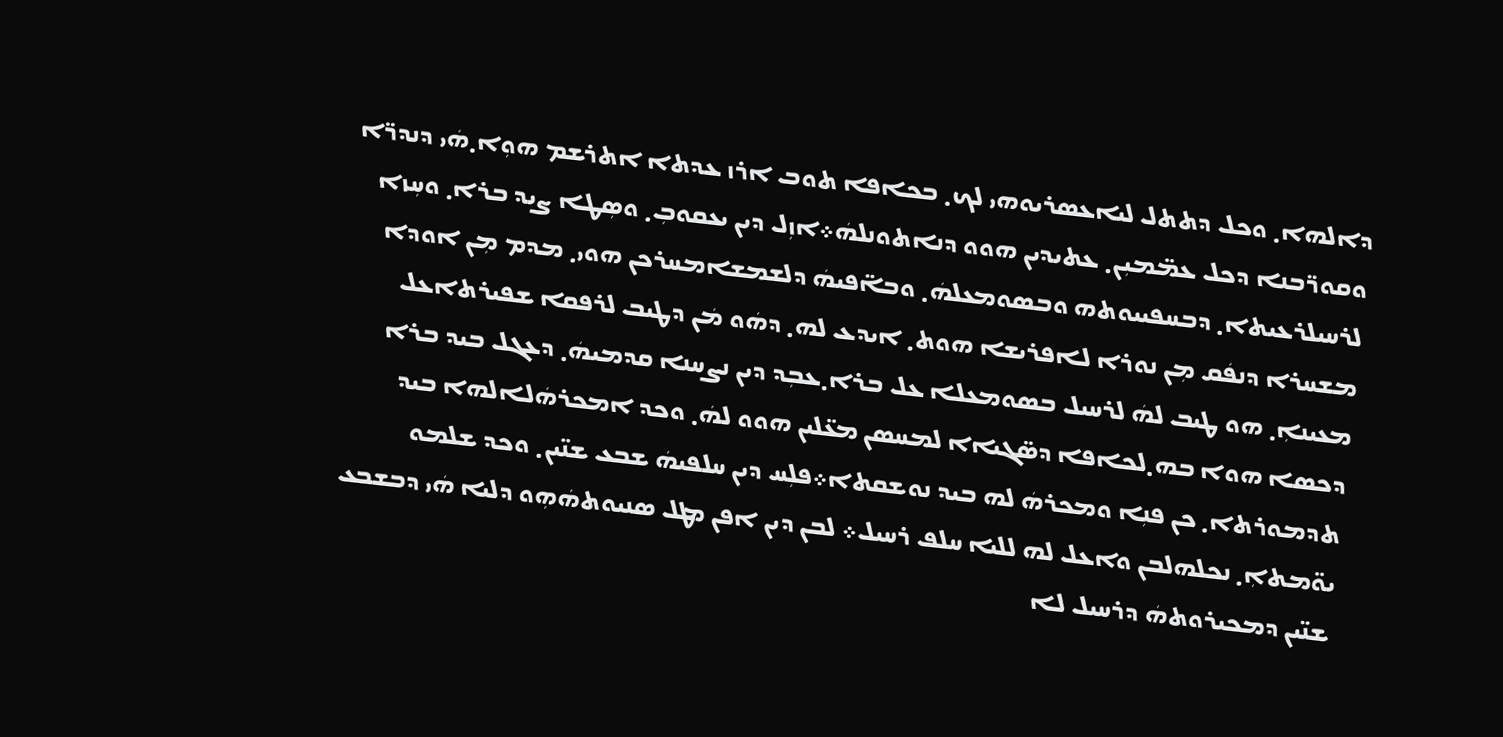ܕܐܠܗܐ܂ ܘܟܠ ܕܬܬܠ ܠܝܐܥܣܪܝܘܗܝ ܠܟ܂ ܒܟܐܦܐ ܬܘܒ ܐܪܙ ܥܕܬܐ ܐܬܪܫܡ ܗܘܼܐ܂ܗܿܝ ܕܢܕܪ̈ܐ ܘܩܘܪ̈ܒܢܐ ܕܟܠ ܥܡ̈ܡܝܼܢ܂ ܥܬܝܕܝܢ ܗܘܘ ܕܢܐܬܘܢܠܗܿ܀ܐܙܼܠ ܕܝܢ ܝܥܩܘܒܼ܂ ܘܣܼܛܐ ܨܝܕ ܒܪܐ܂ ܘܚܼܙܐ ܠܪܚܝܠܪܥܝܬܐ܂ ܕܒܚܦܝܝܘܬܗ ܘܒܣܘܡܥܠܗܿ܂ ܘܒܐ̈ܦܝܗܿ ܕܠܫܡܫܐܡܚܪܟܢ ܗܘܝ܂ ܡܕܡ ܡܼܢ ܐܘܕܐ ܡܫܚܪܐ ܕܢܦܿܩ ܡܼܢ ܢܘܪܐ ܠܐܦܪܝܫܐ ܗܘܬ܂ ܐܝܕܥ ܠܗ܂ ܕܗܿܘ ܡܿܢ ܕܛܝܒ ܠܪܦܩܐ ܫܦܝܪܬܐܥܠ ܡܥܝܢܐܼ܂ ܗܘ ܛܝܒ ܠܗܿ ܠܪܚܝܠ ܒܣܘܡܥܠܐ ܥܠ ܒܪܐ܂ܥܒܼܕ ܕܝܢ ܢܨܚܢܐ ܩܕܡܝܗܿ܂ ܕܥܓܠ ܒܝܕ ܒܪܐ ܕܟܣܐ ܗܘܐ ܒܗ܂ܠܟܐܦܐ ܕܣ̈ܓܝܐܐ ܠܡܚܣܢ ܡܥ̈ܠܝܢ ܗܘܘ ܠܗܿ܂ ܘܟܕ ܐܡܟܪܗܿܠܐܠܗܐ ܒܝܕ ܬܕܡܘܪܬܐ܂ ܟܢ ܦܢܼܐ ܘܡܟܪܗܿ ܠܗ ܒܝܕ ܢܘܫܩܬܐ܀ܦܠܼܚ ܕܝܢ ܚܠܦܝܗܿ ܫܒܥ ܫܢ̈ܝܢ܂ ܘܟܕ ܫܠܡܘ ܝܘ̈ܡܬܐܼ܂ ܢܟܠܗܠܒܢ ܘܐܥܠ ܠܗ ܠܠܝܐ ܚܠܦ ܪܚܝܠ܀ ܠܒܢ ܕܝܢ ܐܦܢ ܡܛܠ ܣܢܝܘܬܗܿܗܼܘ ܕܠܝܐ ܗܿܝ ܕܒܫܒܥ ܫܢ̈ܝܢ ܕܡܟܝܪܘܬܗܿ ܕܪܚܝܠ ܠܐ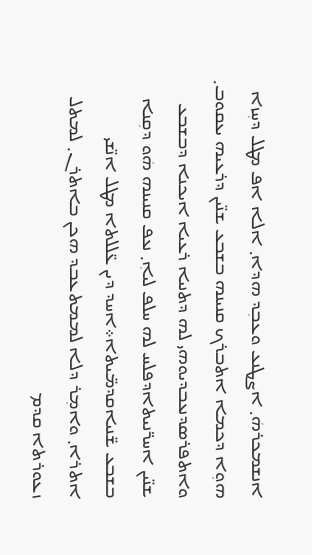ܐܢܫܡܟܪܗܿ܂ ܐܨܛܢܥ ܘܥܒܼܕ ܗܕܐ܂ ܐܠܐ ܐܦ ܡܛܠ ܕܚܼܙܐ ܗܘܼܐ ܕܟܡܐ ܐܬܒܪܟ ܩܢܝܢܗ ܒܫܒܥ ܫܢ̈ܝܢ ܕܪܥܝܗ ܝܥܩܘܒ܂ ܘܐܬܦܪܣܕܢܥܒܕܝܘܗܝ ܠܗ ܕܬܢܝܐ ܪܥܝܐ ܐܝܟܢܐ ܕܒܫܒܥ ܫܢ̈ܝܢ ܐܚܪ̈ܢܝܬܐܕܦܠܚ ܠܗ ܚܠܦ ܠܝܐܼ܂ ܢܥܦ ܩܢܝܢܗ ܗܿܘ ܕܩܼܢܐ ܒܫܒܥ ܫ̈ܢܝܐܩܕܡ̈ܝܬܐ܀ܐܚܕ ܕܝܢ ܥ̈ܠܠܬܐ ܡܛܠ ܐܢ̈ܫܝ ܐܬܪܐ܂ ܘܐܡܼܪ ܕܠܐ ܠܡܡܬܥܒܕ ܗܟܢ ܒܐܬܪܢ܂ ܠܡܬܠ ܙܥܘܪܬܐ ܩܕܡ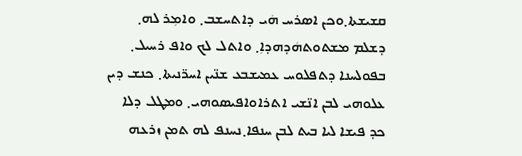ܩܫܝܫܬܐ܂ܘܟܢ ܐܣܪܚ ܗܿܝ ܕܐܬܚܫܒ܂ ܘܐܡܼܪ ܠܗ܂ ܕܫܠܡ ܡܫܬܘܬܗܿܕܗܕܐܼ܂ ܘܐܬܠ ܠܟ ܘܐܦ ܪܚܝܠ܂ ܒܦܘܠܚܢܐ ܕܬܦܠܘܚ ܥܡܝܫܒܥ ܫܢ̈ܝܢ ܐܚܪ̈ܢܝܬܐ܂ ܟܢܫ ܕܝܢ ܥܠܘܗܝ ܠܒܢ ܐܢ̈ܫܝ ܐܬܪܐܘܐܦܝܣܘܗܝ܂ ܘܡܛܠ ܕܠܐ ܟܕ ܦܝܫܐ ܠܝܐ ܒܝܬ ܠܒܢ ܚܢܦܐ܂ܢܚܢܦ ܠܗ ܬܡܢ ܙܪܥܗ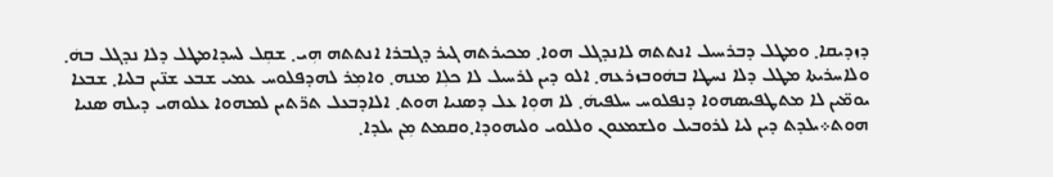ܕܙܕܝܩܐ܂ ܘܡܛܠ ܕܒܪܚܝܠ ܐܢܬܬܗ ܠܐܢܕܓܠ ܗܘܐ܂ ܡܟܝܪܬܗ ܓܝܪ ܕܓܒܪܐ ܐܢܬܬܗ ܗܼܝ܂ ܫܩܼܠ ܠܚܕܐܡܛܠ ܕܠܐ ܢܕܓܠ ܒܗܿ܂ ܘܠܐܚܪܝܬܐ ܡܛܠ ܕܠܐ ܢܚܛܐ ܒܗܿܘܒܙܪܥܗ܂ ܐܠܘ ܕܝܢ ܠܪܚܝܠ ܠܐ ܟܠܼܐ ܡܢܗ܂ ܘܐܡܼܪ ܠܗܕܦܠܘܚ ܥܡܝ ܫܒܥ ܫܢ̈ܝܢ ܒܠܝܐ܂ ܫܒܥܐ ܝܘܡ̈ܝܢ ܠܐ ܡܬܛܦܝܣܗܘܐ ܕܢܦܠܘܚ ܚܠܦܝܗܿ܂ ܠܐ ܗܘܼܐ ܥܠ ܕܣܢܝܐ ܗܘܬ܂ ܐܠܐܕܒܥܠ ܬܪ̈ܬܝܢ ܠܡܗܘܐ ܥܠܘܗܝ ܕܝܠܗ ܣܢܝܐ ܗܘܬ܀ܝܠܕܬ ܕܝܢ ܠܝܐ ܠܪܘܒܝܠ ܘܠܫܡܥܘܢ ܘܠܠܘܝ ܘܠܝܗܘܕܐ܂ܘܩܡܬ ܡܼܢ ܝܠܕܐ܂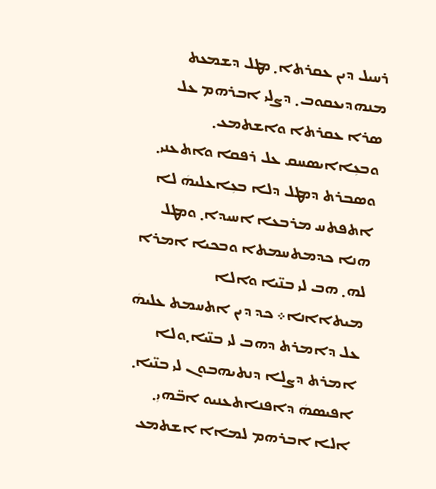ܪܚܝܠ ܕܝܢ ܥܩܪܬܐ܂ ܡܛܠ ܕܫܡܥܬ ܡܢܗܕܝܥܩܘܒ܂ ܕܨܠܝ ܐܒܪܗܡ ܥܠ ܣܪܐ ܥܩܪܬܐ ܘܐܫܬܡܥ܂ ܘܒܥܼܐܐܝܣܚܩ ܥܠ ܪܦܩܐ ܘܐܬܥܢܝ܂ ܘܣܒܪܬ ܕܡܛܠ ܕܠܐ ܒܥܼܐܥܠܝܗܿ ܠܐ ܐܬܦܬܚ ܡܪܒܥܐ ܐܚܝܕܐ܂ ܘܡܛܠ ܗܢܐ ܟܕܡܬܚܡܬܐ ܘܒܟܝܐ ܐܡܪܐ ܠܗ܂ ܗܒ ܠܝ ܒܢ̈ܝܐ ܘܐܠܐ ܡܝܬܐܐܢܐ܀ ܟܕ ܕܝܢ ܐܬܚܡܬ ܥܠܝܗܿ ܥܠ ܕܐܡܪܬ ܕܗܒ ܠܝ ܒܢ̈ܝܐ܂ܘܠܐ ܐܡܪܬ ܕܨܠܐ ܕܢܬܝܗܒܘܢ ܠܝ ܒܢ̈ܝܐ܂ ܐܦܝܣܗܿ ܕܐܦܢܐܬܥܢܝܘ ܐܒ̈ܗܝܼ܂ ܐܠܐ ܐܒܪܗܡ ܠܡܐܐ ܐܫܬܡܥ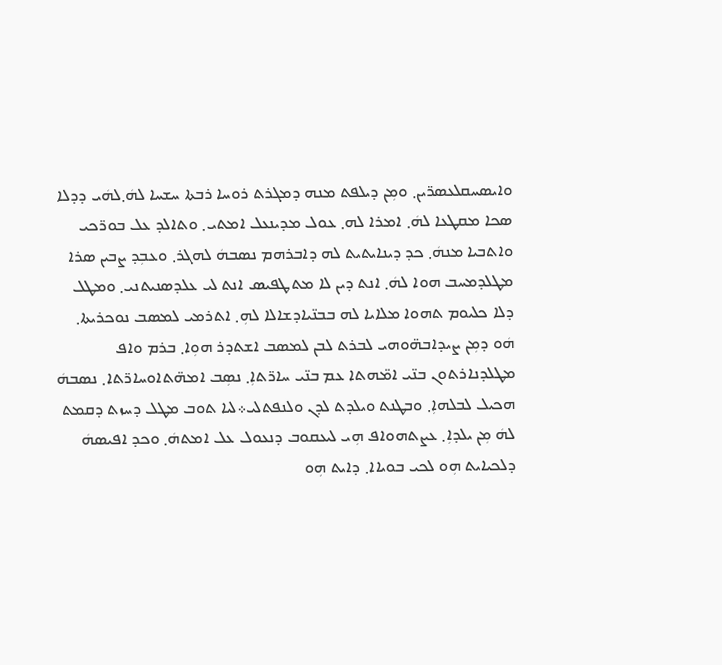ܘܐܝܣܚܩܠܥܣܪ̈ܝܢ܂ ܘܡܼܢ ܕܝܠܦܬ ܡܢܗ ܕܡܓܪܬ ܪܘܚܐ ܪܒܬܐ ܚܫܚܐ ܠܗܿ܂ܠܗܿܝ ܕܕܠܐ ܣܟܐ ܡܩܛܥܐ ܠܗܿ܂ ܐܡܪܐ ܠܗ܂ ܥܘܠ ܡܕܝܢܥܠ ܐܡܬܝ܂ ܘܬܐܠܕ ܥܠ ܒܘܪ̈ܟܝ ܘܐܬܒܝܐ ܡܢܗܿ܂ ܟܕ ܕܝܢܐܝܬܝܬ ܠܗ ܕܐܒܪܗܡ ܢܣܒܗܿ ܠܗܓܪ܂ ܘܥܒܼܕ ܨܒܝܢ ܣܪܐ ܡܛܠܕܡܚܒ ܗܘܐ ܠܗܿ܂ ܐܢܬ ܕܝܢ ܠܐ ܡܬܛܦܝܣ ܐܢܬ ܠܝ ܥܠܕܣܢܝܬܢܝ܂ ܘܡܛܠ ܕܠܐ ܟܠܝܘܡ ܬܗܘܐ ܡܠܐܝܐ ܠܗ ܒܒܢ̈ܝܐܕܫܐܠܐ ܠܗܼ܂ ܐܬܪܡܝ ܠܡܣܒ ܢܘܟܪܝܬܐ܂ ܗܿܘ ܕܡܼܢ ܨܝܕܐܒܗ̈ܘܗܝ ܠܒܪܬ ܠܒܢ ܠܡܣܒ ܐܫܬܕܪ ܗܘܼܐ܂ ܒܪܡ ܘܐܦ ܡܛܠܕܢܐܪܬܘܢ ܒܢ̈ܝ ܐܡ̈ܗܬܐ ܥܡ ܒܢ̈ܝ ܚܐܪ̈ܬܐܼ܂ ܢܣܼܒ ܐܡܗ̈ܬܐܘܚܐܪ̈ܬܐ܂ ܢܣܒܗܿ ܗܟܝܠ ܠܒܠܗܐܼ܂ ܘܒܛܢܬ ܘܝܠܕܬ ܠܕܢ ܘܠܢܦܬܠܝ܀ܠܝܐ ܬܘܒ ܡܛܠ ܕܚܙܬ ܕܩܡܬ ܠܗܿ ܡܼܢ ܝܠܕܐܼ܂ ܥܨܬܗܘܐܦ ܗܼܝ ܠܝܥܩܘܒ ܕܢܥܘܠ ܥܠ ܐܡܬܗܿ܂ ܘܟܕ ܐܦܝܣܗܿ ܕܠܟܝܐܝܬ ܗܼܘ ܠܟܝ ܒܘܝܐܐ܂ ܕܐܝܬ ܗܼܘ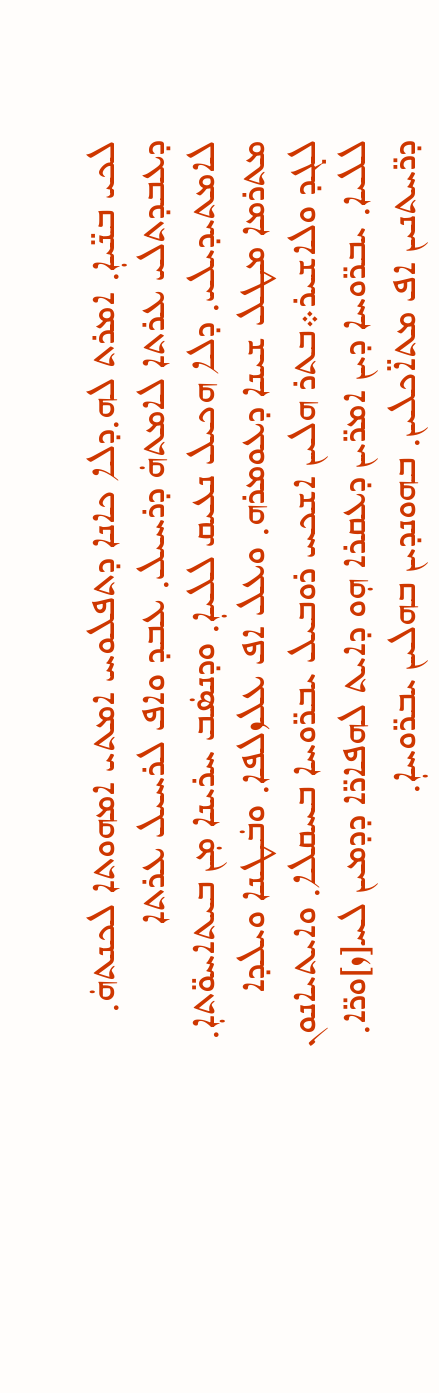ܠܟܝ ܒܢ̈ܝܐܼ܂ ܐܡܪܬ ܠܗ܂ܕܠܐ ܟܐܢܐ ܕܬܦܠܘܚ ܐܡܬܝ ܐܡܗܘܬܐ ܠܟܢܬܗܿ܂ ܕܥܒܕܬܠܝ ܥܪܬܐ ܠܐܡܬܗܿ ܕܪܚܝܠ܂ ܥܒܕ ܘܐܦ ܠܪܚܝܠ ܥܪܬܐ ܠܐܡܬܝܕܝܠܝ܂ ܕܠܐ ܗܟܝܠ ܢܥܝܩ ܠܠܝܐܼ܂ ܘܕܢܣܿܒ ܚܪܝܢܐ ܡܼܢ ܒܝܬܐܚܘ̈ܬܐܼ܂ ܡܬܪܡܐ ܡܛܠ ܫܝܢܐ ܕܥܘܡܪܗ܂ ܘܥܠ ܐܦ ܥܠܙܠܦܐ܂ ܘܒܿܛܢܐ ܘܝܠܕܐ ܠܓܕ ܘܠܐܫܝܪ܀ܒܬܪ ܗܠܝܢ ܐܫܟܚ ܪܘܒܝܠ ܝܒܪ̈ܘܚܐ ܒܚܩܠܐ܂ ܘܐܝܬܝܐܢܘܢ ܠܠܝܐ܂ ܝܒܪ̈ܘܚܐ ܕܝܢ ܐܡܪ̈ܝܢ ܕܥܩܪܐ ܗܼܘ ܕܐܝܬ ܠܗܦܐܪ̈ܐ ܕܕܡܝܢ ܠܚ‍[ܙ‍]ܘܪ̈ܐ܂ ܕܪ̈ܚܬܢܝܢ ܐܦ ܡܬܐ̈ܟܠܝܢ܂ ܒܗܘܢܕܝܢ ܒܗܠܝܢ ܝܒܪ̈ܘܚܐܼ܂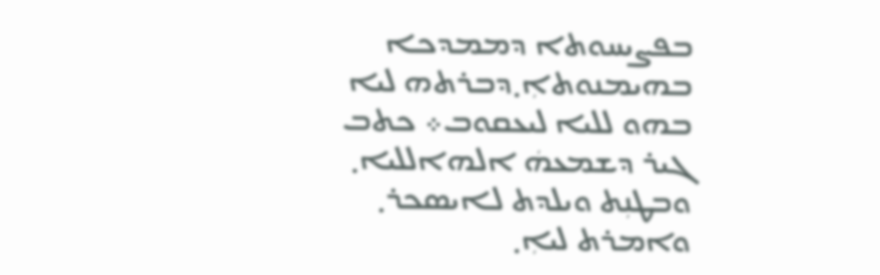ܒܦܨܝܚܘܬܐ ܕܡܡܕܟܐ ܒܗܝܡܢܘܬܐܼ܂ܕܒܪܬܗ ܠܝܐ ܒܗܘ ܠܠܝܐ ܠܝܥܩܘܒ܀ ܟܬܒ ܓܝܪ ܕܫܡܥܗܿ ܐܠܗܐܠܠܝܐ܂ ܘܒܛܢܼܬ ܘܝܠܕܬ ܠܐܝܣܟܪ܂ ܘܐܡܪܬ ܠܝܐܼ܂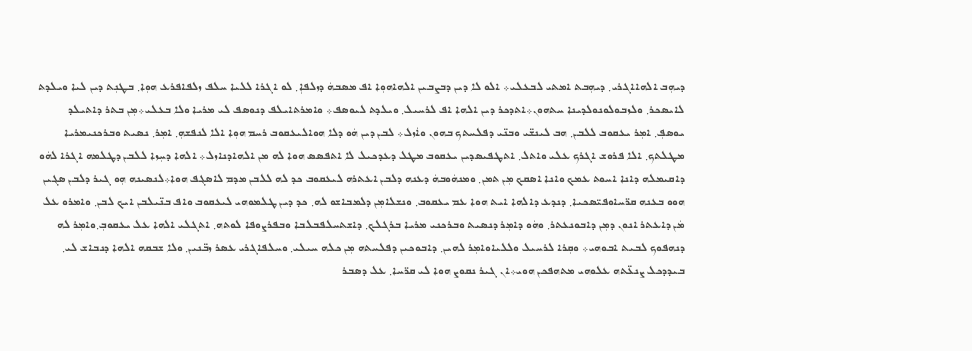ܕܝܗܼܒ ܐܠܗܐܐܓܪܝ܂ ܕܝܗܼܒܬ ܐܡܬܝ ܠܒܥܠܝ܀ ܐܠܘ ܠܐ ܕܝܢ ܕܒܨܒܝܢ ܐܠܗܐܗܘܼܐ ܐܦ ܡܣܒܗܿ ܕܙܠܦܐܼ܂ ܠܘ ܐܓܪܐ ܠܠܝܐ ܚܠܦ ܙܠܦܐܦܪܥ ܗܘܼܐ܂ ܒܛܢܼܬ ܕܝܢ ܠܝܐ ܘܝܠܕܬ ܠܐܝܣܟܪ܂ ܘܠܙܒܘܠܘܢܘܠܕܝܢܐ ܚܬܗܘܢ܀ܐܬܕܟܪ ܕܝܢ ܐܠܗܐ ܐܦ ܠܪܚܝܠ܂ ܘܝܠܕܬ ܠܝܘܣܦ܀ ܘܐܡܪܬܐܝܠܦ ܕܢܘܣܦ ܠܝ ܡܪܝܐ ܘܠܐ ܒܥܠܝ܀ܡܼܢ ܒܬܪ ܕܐܬܝܠܕ ܝܘܣܦܼ܂ ܐܡܼܪ ܝܥܩܘܒ ܠܠܒܢ܂ ܗܒ ܠܝܢܫ̈ܝ ܘܒܢ̈ܝ ܕܦܠܚܬܟ ܒܗܘܢ ܘܐܿܙܠ܀ ܠܒܢ ܕܝܢ ܗܿܘ ܕܠܐ ܗܘܐܠܝܥܩܘܒ ܪܚܡ ܗܘܼܐ ܐܠܐ ܠܢܦܫܗܼ܂ ܐܡܼܪ܂ ܢܣܝܬ ܘܒܪܟܢܝܡܪܝܐ ܡܛܠܬܟ܂ ܐܠܐ ܦܪܘܫ ܐܓܪܟ ܥܠܝ ܘܐܬܠ܂ ܐܬܛܦܝܣܕܝܢ ܝܥܩܘܒ ܡܛܠ ܕܥܕܟܝܠ ܠܐ ܐܬܦܣܣ ܗܘܐ ܠܗ ܡܢ ܐܠܗܐܕܢܐܙܠ܀ ܐܠܗܐ ܕܚܼܙܐ ܠܠܒܢ ܕܛܠܡܗ ܐܓܪܐ ܠܗܿܘ ܕܐܩܝܡܠܗ ܕܐܢܐ ܐܚܘܬ ܥܡܟ ܘܐܢܐ ܐܣܩܟ ܡܼܢ ܬܡܢ܂ ܘܡܢܗܿܘܒܗܿ ܕܥܢܗ ܕܠܒܢ ܐܥܬܪܗ ܠܝܥܩܘܒ ܟܕ ܠܗ ܠܠܒܢ ܡܕܡ ܠܐܣܓܦ ܗܘܐ܀ܠܢܣܝܢܗ ܗܼܘ ܓܝܪ ܕܠܒܢ ܣܓܝܢ ܗܘܘ ܒܥܢܗ ܩܪ̈ܚܐܘܦܝ̈ܣܟܝܐ܂ ܕܢܕܥ ܕܐܠܗܐ ܐܝܬ ܗܘܐ ܥܡ ܝܥܩܘܒ܂ ܘܢܫܠܐܡܼܢ ܕܠܡܒܐܫܘ ܠܗ܂ ܟܕ ܕܝܢ ܛܠܡܘܗܝ ܠܝܥܩܘܒ ܘܐܦ ܒܢ̈ܝܠܒܢ ܐܝܟ ܠܒܢ܂ ܘܐܡܪܘ ܥܠ ܡܿܢ ܕܐܥܬܪ ܐܢܘܢ ܕܡܼܢ ܕܐܒܘܢܥܬܪ܂ ܘܗܿܘ ܕܐܡܼܪ ܕܢܣܝܬ ܘܒܪܟܢܝ ܡܪܝܐ ܒܪܓܠܟ܂ ܕܐܫܬܚܠܦܒܠܒܐ ܘܒܦܪܨܘܦܐ ܠܘܬܗ܂ ܐܬܓܠܝ ܐܠܗܐ ܥܠ ܝܥܩܘܒܼ܂ܘܐܡܼܪ ܠܗ ܕܢܗܦܘܟ ܠܒܝܬ ܐܒܘܗܝ܀ ܘܩܼܪܐ ܠܪܚܝܠ ܘܠܠܝܐܘܐܡܼܪ ܠܗܝܢ܂ ܕܐܒܘܟܝܢ ܕܦܠܚܬܗ ܡܼܢ ܟܠܗ ܚܝܠܝ܂ ܘܚܠܦܐܓܪܝ ܥܣܪ ܙܒ̈ܢܝܢ܂ ܘܠܐ ܫܒܩܗ ܐܠܗܐ ܕܢܒܐܫ ܠܝ܂ ܒܝܕܕܟܠ ܨܢܥ̈ܬܗ ܥܠܘܗܝ ܡܬܗܦܟܢ ܗܘܝ܀ܐܢ ܓܝܪ ܢܩܘܨ ܗܘܐ ܠܝ ܩܪ̈ܚܐ܂ ܥܠ ܕܣܒܪ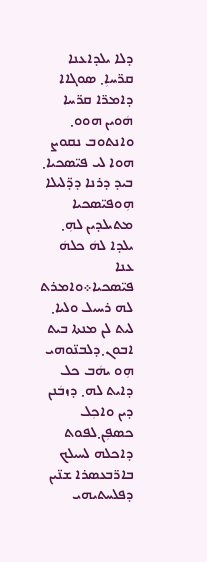ܕܠܐ ܝܠܕܐܥܢܐ ܩܪ̈ܚܐܼ܂ ܣܘܓܐܐ ܕܐܡܪ̈ܐ ܩܪ̈ܚܐ ܗܿܘܝܢ ܗܘܘ܂ ܘܐܢܬܘܒ ܢܩܘܨ ܗܘܐ ܠܝ ܦܝ̈ܣܟܝܐ܂ ܒܝܕ ܕܪܢܐ ܕܕ̈ܠܝܠܐ ܗܼܘܦܝ̈ܣܟܝܐ ܡܬܝܠܕܝܢ ܠܗܼ܂ ܝܠܕܐ ܠܗܿ ܟܠܗܿ ܥܢܐ ܦܝ̈ܣܟܝܐ܀ܘܐܡܪܬ ܠܗ ܪܚܝܠ ܘܠܝܐ܂ ܠܝܬ ܠܢ ܡܢܬܐ ܒܝܬ ܐܒܘܢ܂ܕܠܒܢ̈ܘܗܝ ܗܼܘ ܝܗܿܒ ܟܠ ܕܐܝܬ ܠܗ܂ ܕܙܒܿܢܢ ܕܝܢ ܘܐܟܼܠ ܟܣܦܼܢ܂ܠܦܘܬ ܕܐܟܠܗ ܠܚܝܠܟ ܒܐܪ̈ܒܥܣܪܐ ܫܢ̈ܝܢ ܕܦܠܚܬܝܗܝ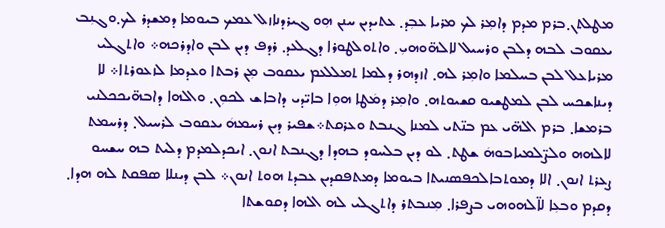ܡܛܠܬܢ܂ܒܪܡ ܡܕܡ ܕܐܡܼܪ ܠܟ ܡܪܝܐ ܥܒܼܕ܂ ܥܬܝܕܝܢ ܚܢܢ ܗܼܘ ܓܝܪܕܢܐܙܠ ܥܡܟ ܒܝܘܡܐ ܕܡܫܕܪ ܠܟ܂ܘܓܢܼܒ ܝܥܩܘܒ ܠܒܗ ܕܠܒܢ ܘܪܚܝܠ ܠܐܠܗ̈ܘܗܝܼ܂ ܘܐܬܘܠܛܘܪܐ ܕܓܠܥܕ܂ ܪܕܦ ܕܝܢ ܠܒܢ ܘܐܕܪܟܗ܀ ܘܐܬܓܠܝ ܡܪܝܐܥܠ ܠܒܢ ܒܚܠܡܐ ܘܐܡܼܪ ܠܗ܂ ܐܙܕܗܪ ܕܠܡܐ ܬܡܠܠܥܡ ܝܥܩܘܒ ܡܼܢ ܪܒܬܐ ܘܥܕܡܐ ܠܙܥܘܪܬܐ܀ ܠܐ ܕܝܢܐܫܟܚ ܠܒܢ ܠܡܛܫܝܘ ܩܫܝܘܬܗ܂ ܘܐܡܼܪ ܕܡܿܛܐ ܗܘܼܐ ܒܐܝ̈ܕܝ ܕܐܒܐܫ ܠܟܘܼܢ܂ ܘܐܠܗܐ ܕܐܒܗ̈ܝܟܟܠܢܝ ܒܪܡܫܐ܂ ܒܪܡ ܐܠܗ̈ܝ ܥܡ ܒܢ̈ܬܝ ܠܡܢܐ ܓܢܒܬ ܘܥܪܩܬ܀ܫܦܝܪ ܕܝܢ ܪܚܡܗܿ ܝܥܩܘܒ ܠܪܚܝܠ܂ ܕܪܚܡܬ ܠܐܠܗܗ ܘܠܨ̈ܠܡܝܐܒܘܗܿ ܫܛܬ܂ ܠܘ ܕܝܢ ܒܠܚܘܕ ܒܗܕܐ ܕܓܢܒܬ ܐܢܘܢ܂ ܐܝܟܕܠܡܕܡ ܕܠܝܬ ܒܗ ܚܫܚܘ ܨܥܪܬ ܐܢܘܢ܂ ܐܠܐ ܕܡܘܬܒܐܠܟܦܣܢܝܬܐ ܒܝܘܡܐ ܕܡܬܦܩܕܝܢ ܥܒܕܬ ܗܘܬ ܐܢܘܢ܀ ܠܒܢ ܕܝܢܠܐ ܣܦܩܬ ܠܗ ܗܕܐ܂ ܕܩܕܡ ܘܒܥܼܐ ܠܐ̈ܠܗܘܗܝ ܒܨܦܪܐ܂ ܡܼܢܒܬܪ ܕܐܬܓܠܝ ܠܗ ܐܠܗܐ ܕܩܘܫܬܐ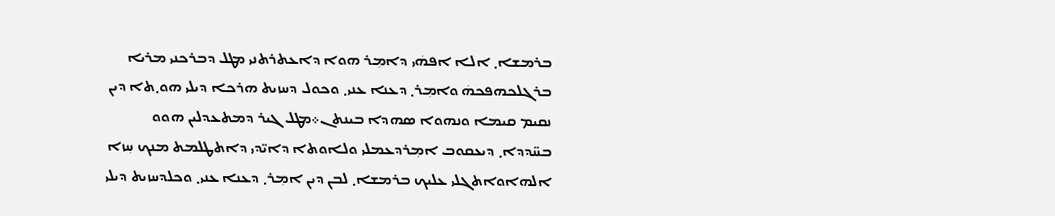ܒܪܡܫܐ܂ ܐܠܐ ܐܦܗܿܝ ܕܐܡܼܪ ܗܘܐ ܕܐܥܬܪܬܢܝ ܡܛܠ ܕܒܪܟܢܝ ܡܪܝܐ ܒܪܓܠܟܗܦܟܗܿ ܘܐܡܼܪ܂ ܕܥܢܐ ܥܢܝ܂ ܘܟܘܠ ܕܚܙܝܬ ܗܪܟܐ ܕܝܠܝ ܗܘ܂ܬܐ ܕܝܢ ܢܩܝܡ ܩܝܡܐ ܘܢܗܘܐ ܣܗܕܐ ܒܝܢܬܢ܀ܡܛܠ ܓܝܪ ܕܡܬܥܕܠܝܢ ܗܘܘ ܒܚ̈ܕܕܐ܂ ܕܝܥܩܘܒ ܐܡܼܪܕܥܡܠܝ ܘܠܐܘܬܐ ܕܐܝ̈ܕܝ ܕܐܬܛܠܡܬ ܡܢܟ ܚܼܙܐ ܐܠܗܐܘܐܬܓܠܝ ܥܠܝܟ ܒܪܡܫܐ܂ ܠܒܢ ܕܝܢ ܐܡܼܪ܂ ܕܥܢܐ ܥܢܝ܂ ܘܟܠܕܚܙܝܬ ܕܝܠܝ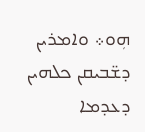ܗܼܘ܀ ܘܐܡܪܝܢ ܕܫ̈ܒܝܩܢ ܟܠܗܝܢ ܕܥܕܡܐ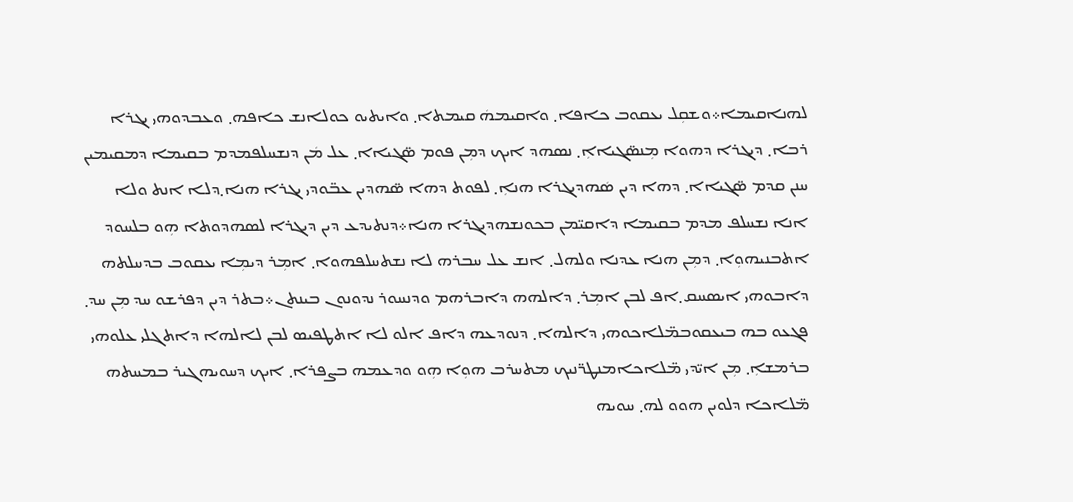ܠܗܢܐܩܝܡܐ܀ܘܫܩܼܠ ܝܥܩܘܒ ܟܐܦܐ܂ ܘܐܩܝܡܗܿ ܩܝܡܬܐ܂ ܘܐܝܬܝܘ ܟܘܠܐܢܫ ܟܐܦܗ܂ ܘܥܒܕܘܗܝ ܝܓܪܐ ܪܒܐ܂ ܕܝܓܪܐ ܕܗܘܐ ܡܼܢܣ̈ܓܝܐܐܼ܂ ܢܣܗܕ ܐܝܟ ܕܡܼܢ ܦܘܡ ܣ̈ܓܝܐܐ܂ ܥܠ ܡܿܢ ܕܢܫܚܠܦܡܕܡ ܒܩܝܡܐ ܕܡܩܝܡܝܢ ܚܢܢ ܩܕܡ ܣ̈ܓܝܐܐ܂ ܕܗܐ ܕܝܢ ܣܿܗܕܝܓܪܐ ܗܢܐܼ܂ ܠܦܘܬ ܕܗܐ ܣ̈ܗܕܝܢ ܥܒ̈ܘܕܝ ܝܓܪܐ ܗܢܐ܂ܕܠܐ ܐܢܬ ܘܠܐ ܐܢܐ ܢܫܚܠܦ ܡܕܡ ܒܩܝܡܐ ܕܐܩܝ̈ܡܢ ܒܟܘܢܫܗܕܝܓܪܐ ܗܢܐ܀ܕܢܬܝܕܥ ܕܝܢ ܕܝܓܪܐ ܠܣܗܕܘܬܐ ܗܼܘ ܒܠܚܘܕ ܐܬܒܢܝܗܘܼܐ܂ ܕܡܼܢ ܗܢܐ ܥܕܢܐ ܘܠܗܠ܂ ܐܢܫ ܥܠ ܚܒܪܗ ܠܐ ܢܫܬܚܠܦܗܘܐ܂ ܐܡܼܪ ܕܝܡܼܐ ܝܥܩܘܒ ܒܕܚܠܬܗ ܕܐܒܘܗܝ ܐܝܣܚܩ܂ܐܦ ܠܒܢ ܐܡܼܪ܂ ܕܐܠܗܗ ܕܐܒܪܗܡ ܘܕܢܚܘܪ ܢܕܘܢܘܢ ܒܝܢܬܢ܀ܒܬܪ ܕܝܢ ܕܦܪܫܘ ܚܕ ܡܼܢ ܚܕ܂ ܦܓܥܘ ܒܗ ܒܝܥܩܘܒܡ̈ܠܐܟܘܗܝ ܕܐܠܗܐ܂ ܕܢܘܕܥܗ ܕܐܦ ܐܠܘ ܠܐ ܐܬܛܦܝܣ ܠܒܢ ܠܐܠܗܐ ܕܐܬܓܠܝ ܥܠܘܗܝ ܒܪܡܫܐܼ܂ ܡܼܢ ܐܝ̈ܕܝ ܡ̈ܠܐܟܐܡܢܛܪ̈ܢܝܟ ܡܬܚܪܒ ܗܘܼܐ ܗܼܘ ܘܕܥܡܗ ܒܨܦܪܐ܂ ܐܝܟ ܕܚܘܝܗܓܝܪ ܒܡܚܬܗ ܡ̈ܠܐܟܐ ܕܠܘܝܢ ܗܘܘ ܠܗ܂ ܚܘܝܗ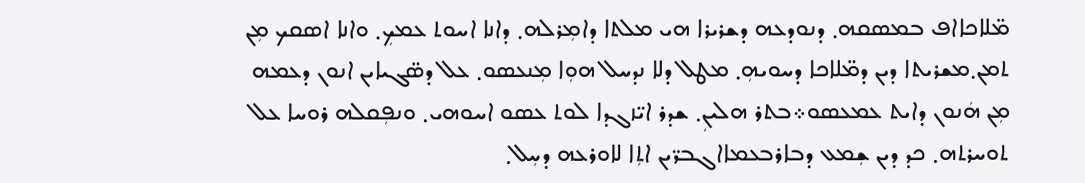ܡ̈ܠܐܟܐܐܦ ܒܡܣܩܗ܂ ܕܢܘܕܥܗ ܕܫܪܝܪܐ ܗܝ ܡܠܬܐ ܕܐܡܼܪܠܗ܂ ܕܐܢܐ ܐܚܘܬ ܥܡܟܼ܂ ܘܐܢܐ ܐܣܩܟ ܡܼܢ ܬܡܢ܂ܡܫܪܝܬܐ ܕܝܢ ܕܡ̈ܠܐܟܐ ܕܚܘܝܗܼ܂ ܡܛܠ ܕܠܐ ܢܕܚܠ ܗܘܼܐ ܡܼܢܥܣܘ܂ ܥܠ ܕܣ̈ܓܝܐܝܢ ܐܢܘܢ ܕܥܡܗ ܡܼܢ ܗܿܢܘܢ ܕܐܝܬ ܥܡܥܣܘ܀ܒܬܪ ܗܠܝܢܼ܂ ܫܕܪ ܐܝ̈ܙܓܕܐ ܠܘܬ ܥܣܘ ܐܚܘܗܝ܂ ܘܢܦܼܩܠܗ ܪܘܚܐ ܥܠ ܬܘܚܪܬܗ܂ ܟܕ ܕܝܢ ܫܼܡܥ ܕܒܐܪܒܥܡܐܐܓܒܪ̈ܝܢ ܐܬܼܐ ܠܐܘܪܥܗ ܕܚܼܠ܂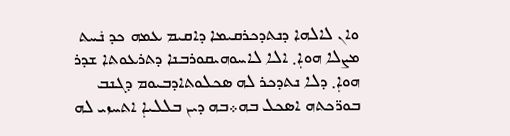ܘܐܢ ܠܐܠܗܐ ܕܢܬܕܟܪܩܝܡܐ ܕܐܩܝܡ ܥܡܗ ܟܕ ܢܿܚܬ ܡܨܠܐ ܗܘܐܼ܂ ܐܠܐ ܠܐܚܘܗܝܩܘܪܒܢܐ ܕܬܪܥܘܬܐ ܫܕܪ ܗܘܐܼ܂ ܕܠܐ ܢܬܕܟܪ ܠܗ ܣܟܠܘܬܐܕܒܝܘܡ ܕܓܢܒ ܒܘܪ̈ܟܬܗ ܐܣܟܠ ܒܗ܀ܒܗ ܕܝܢ ܒܠܠܝܐܼ ܐܬܚܙܝ ܠܗ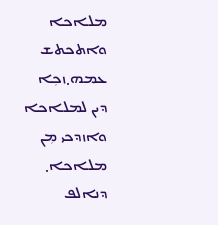ܡܠܐܟܐ ܘܐܬܟܬܫ ܥܡܗ܂ܙܟܼܐ ܕܝܢ ܠܡܠܐܟܐ ܘܐܙܕܟܝ ܡܼܢ ܡܠܐܟܐ܂ ܕܢܐܠܦ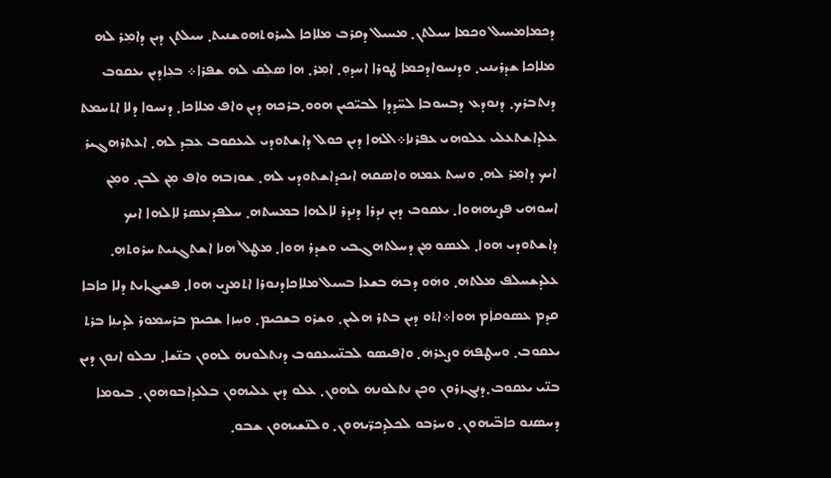ܕܟܡܐܡܚܝܠ ܘܟܡܐ ܚܝܠܬܢ܂ ܡܚܝܠ ܕܩܪܒ ܡܠܐܟܐ ܠܚܪܘܬܗܘܫܢܝܬ܂ ܚܝܠܬܢ ܕܝܢ ܕܐܡܼܪ ܠܗ ܡܠܐܟܐ ܫܕܪܝܢܝ܂ ܘܕܢܚܘܐܕܟܡܐ ܛܘܪܐ ܐܚܕܘܼ܂ ܐܡܼܪ܂ ܗܐ ܣܠܼܩ ܠܗ ܫܦܪܐ܀ ܒܥܼܐܕܝܢ ܝܥܩܘܒ ܕܢܬܒܪܟ܂ ܕܢܘܕܥ ܕܒܚܘܒܐ ܠܚ̈ܕܕܐ ܠܒܝ̈ܟܝܢ ܗܘܘ܂ܒܪܟܗ ܕܝܢ ܘܐܦ ܡܠܐܟܐ܂ ܕܢܚܘܐ ܕܠܐ ܐܬܚܡܬ ܥܠܕܐܫܬܥܠܝ ܥܠܘܗܝ ܥܦܪܢܐ܀ܐܠܗܐ ܕܝܢ ܟܘܠ ܕܐܫܬܘܕܝ ܠܝܥܩܘܒ ܥܒܼܕ ܠܗ܂ ܐܥܬܪܗܓܝܪ ܐܝܟ ܕܐܡܼܪ ܠܗ܂ ܘܢܚܼܬ ܥܡܗ ܘܐܣܩܗ ܐܝܟܕܐܫܬܘܕܝ ܠܗ܂ ܫܘܙܒܗ ܘܐܦ ܡܼܢ ܠܒܢ܂ ܘܡܼܢ ܐܚܘܗܝ ܦܨܝܗܗܘܐ܂ ܝܥܩܘܒ ܕܝܢ ܢܕܪܐ ܕܢܕܪ ܠܐܠܗܐ ܒܡܚܬܗ܂ ܚܠܦܕܢܥܣܪ ܠܐܠܗܐ ܐܝܟ ܕܐܫܬܘܕܝ ܗܘܐ܂ ܠܥܣܘ ܡܼܢ ܕܚܠܬܗܓܒܝ ܘܫܕܪ ܗܘܐ܂ ܡܛܠ`ܗܢܐ ܐܫܬܓܢܝܬ ܚܪܘܬܗܼ܂ ܥܠܕܫܚܠܦ ܡܠܬܗ܂ ܘܗܿܘ ܕܒܗܿ ܒܫܥܐ ܒܚܝܠ ܡܠܐܟܐܕܢܘܪܐ ܐܬܡܨܝ ܗܘܐ܂ ܦܫܝܓܐܝܬ ܕܠܐ ܟܐܒܐ ܩܕܡ ܥܣܘܩܐܿܡ ܗܘܐ܀ܐܬܘ ܕܝܢ ܒܬܪ ܗܠܝܢܼ܂ ܘܫܪܘ ܒܫܟܝܡ܂ ܘܚܼܙܐ ܫܟܝܡ ܒܪܚܡܘܪ ܠܕܝܢܼܐ ܒܪܬ ܝܥܩܘܒ܂ ܘܚܛܦܗܿ ܘܨܥܪܗܿ܂ ܘܐܦܝܣܘ ܠܒܢ̈ܝܝܥܩܘܒ ܕܢܬܠܘܢܗܿ ܠܗܘܢ ܒܢ̈ܫܐ܂ ܢܟܠܘ ܐܢܘܢ ܕܝܢ ܒܢ̈ܝ ܝܥܩܘܒ܂ܕܢܓܙܪܘܢ ܘܟܢ ܢܬܠܘܢܗܿ ܠܗܘܢ܂ ܥܠܘ ܕܝܢ ܥܠܝܗܘܢ ܒܠܥܕܐܒܘܗܘܢ܂ ܒܝܘܡܐ ܕܚܣܢܘ ܟܐܒ̈ܝܗܘܢ܂ ܘܚܪܒܘ ܠܟܠܕܟܪ̈ܝܗܘܢ܂ ܘܠܢ̈ܫܝܗܘܢ ܫܒܘ܂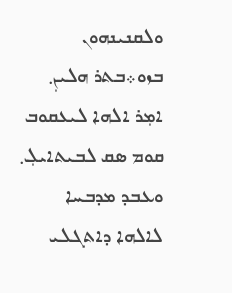ܘܠܩܢܝܢܗܘܢ ܒܙܘ܀ܒܬܪ ܗܠܝܢܼ܂ ܐܡܼܪ ܐܠܗܐ ܠܝܥܩܘܒ ܩܘܡ ܣܩ ܠܒܝܬܐܝܠܼ܂ ܘܥܒܕ ܡܕܒܚܐ ܠܐܠܗܐ ܕܐܬܓܠܝ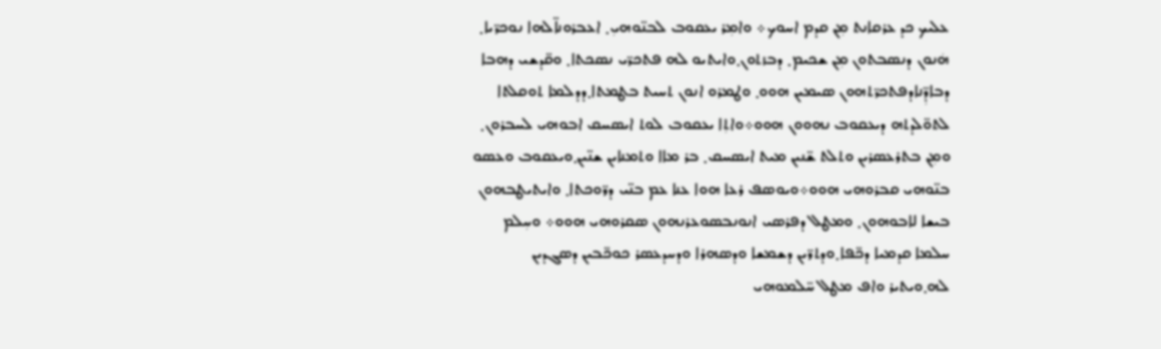ܥܠܝܟ ܟܕ ܥܪܩܐܢܬ ܡܼܢ ܩܕܡ ܐܚܘܟ܀ ܘܐܡܼܪ ܝܥܩܘܒ ܠܒܢ̈ܘܗܝܼ܂ ܐܥܒܪܘܢܐ̈ܠܗܐ ܢܘܟܪ̈ܝܐ܂ ܗܿܢܘܢ ܕܢܣܒܬܘܢ ܡܼܢ ܫܟܝܡ܂ ܕܒܙܬܘܢ܂ܘܐܝܬܝܘ ܠܗ ܦܬܟܪ̈ܝ ܢܣܟܬܐ܂ ܘܩ̈ܕܫܝ ܕܗܒܐ ܕܒܐܕܼ̈ܢܐܕܦܬܟܪ̈ܬܗܘܢ ܣܝܡܝܢ ܗܘܘ܂ ܘܛܡܪܘ ܐܢܘܢ ܬܚܝܬ ܒܛܡܬܐ܂ܕܕܠܡܐ ܬܘܩܠܬܐ ܠܬܘ̈ܠܕܬܗ ܕܝܥܩܘܒ ܢܗܘܘܢ ܗܘܘ܀ܘܐܬܼܐ ܝܥܩܘܒ ܠܘܬ ܐܝܣܚܩ ܐܒܘܗܝ ܠܚܒܪܘܢ܂ ܘܡܼܢ ܒܬܪܥܣܪܝܢ ܘܬܠܬ ܫ̈ܢܝܢ ܡܝܬ ܐܝܣܚܩ܂ ܒܪ ܡܐܐ ܘܬܡܢܐܝܢ ܫܢ̈ܝܢ܂ܘܝܥܩܘܒ ܘܥܣܘ ܒܢ̈ܘܗܝ ܩܒܪܘܗܝ ܗܘܘ܀ܘܝܘܣܦ ܪܥܐ ܗܘܐ ܥܢܐ ܥܡ ܒܢ̈ܝ ܕܪ̈ܘܟܬܐ܂ ܘܐܝܬܝܛܒܗܘܢ ܒܝܫܐ ܠܐܒܘܗܘܢ܂ ܘܡܛܠ ܕܦܪܣܝ ܐܢܘܢܒܣܘܥܪܢܗܘܢ ܣܩܪܘܗܝ ܗܘܘ܀ ܘܚܼܠܡ ܚܠܡܐ ܩܕܡܝܐ ܕܟ̈ܦܐ܂ܘܕܬܪ̈ܝܢ ܕܫܡܫܐ ܘܕܣܗܪܐ ܘܕܚܕܥܣܪ ܟܘܟ̈ܒܝܢ ܕܣܓܕܝܢ ܠܗ܂ܘܝܬܝܪ ܘܐܦ ܡܛܠ ܚ̈ܠܡܘܗܝ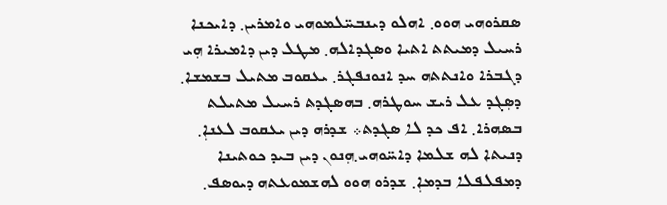ܣܩܪܘܗܝ ܗܘܘ܂ ܐܗܠܘ ܕܝܢܒܚ̈ܠܡܘܗܝ ܘܐܡܪܝܢ܂ ܕܐܝܟܢܐ ܪܚܝܠ ܕܡܝܬܬ ܐܬܝܐ ܘܣܓܕܐܠܗ܂ ܡܛܠ ܕܝܢ ܕܐܡܝܪܐ ܗܼܝ ܕܓܒܪܐ ܘܐܢܬܬܗ ܚܕ ܐܢܘܢܦܓܪ܂ ܝܥܩܘܒ ܡܬܝܠ ܒܫܡܫܐ܂ ܕܣܼܓܕ ܥܠ ܪܝܫ ܚܘܛܪܗ܂ ܒܗܣܓܕܬ ܪܚܝܠ ܡܬܝܠܬ ܒܣܗܪܐ܂ ܐܦ ܟܕ ܠܐ ܣܓܕܬ܀ ܫܕܪܗ ܕܝܢ ܝܥܩܘܒ ܠܥܢܐܼ܂ ܕܢܝܬܐ ܠܗ ܫܠܡܐ ܕܐܚ̈ܘܗܝ܂ܗܼܢܘܢ ܕܝܢ ܒܝܕ ܟܘܬܝܢܐ ܕܡܦܠܦܠܐ ܒܕܡܐܼ܂ ܫܕܪܘ ܗܘܘ ܠܗܫܡܘܥܬܗ ܕܝܘܣܦ܂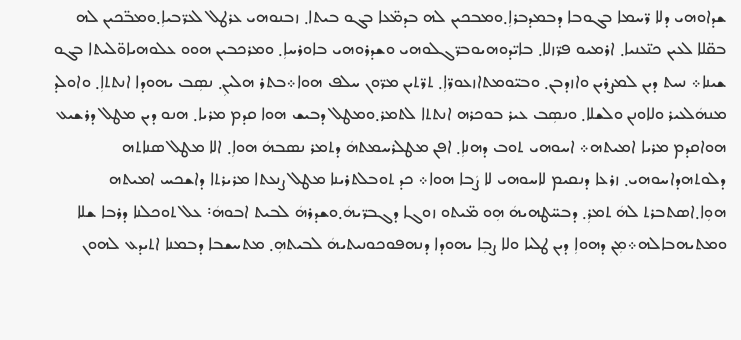ܫܕܐܘܗܝ ܕܠܐ ܪ̈ܚܡܐ ܒܓܘܒܐ ܕܒܡܕܒܪܐܼ܂ܘܡܒܟܝܢ ܠܗ ܒܕܡ̈ܥܐ ܒܓܘ ܒܝܬܐ܂ ܙܒܢܘܗܝ ܥܪܛܠ ܠܥܪ̈ܒܝܐܼ܂ܘܡܒ̈ܟܝܢ ܠܗ ܒܩ̈ܠܐ ܠܥܝܢ ܟܢ̈ܥܢܝܐ܂ ܐܪܡܝܘ ܦܪ̈ܙܠܐ܂ ܒܐܝ̈ܕܘܗܝܘܒܪ̈ܓܠܘܗܝ ܘܫܕܪܘܗܝ ܒܐܘܪܚܐܼ܂ ܘܡܪܟܒܝܢ ܗܘܘ ܥܠܘܗܝܐܘ̈ܠܝܬܐ ܒܓܘ ܫܝܢܐ܀ ܢܚܬ ܕܝܢ ܠܡܨܪܝܢ ܘܐܙܕܒܢ܂ ܘܒܝ̈ܘܡܬܐܙܥܘܪ̈ܐܼ܂ ܬܪ̈ܬܝܢ ܡܪ̈ܘܢ ܚܠܦ ܗܘܐ܀ܒܬܪ ܗܠܝܢܼ܂ ܢܣܼܒ ܝܗܘܕܐ ܐܢܬܬܐܼ܂ ܘܐܘܠܕ ܡܢܗܿܠܥܝܪ ܘܠܐܘܢܢ ܘܠܫܠܐ܂ ܘܢܣܼܒ ܥܝܪ ܒܘܟܪܗ ܐܢܬܬܐ ܠܬܡܪ܂ܘܡܛܠ ܕܒܝܫ ܗܘܐ ܩܕܡ ܡܪܝܐ܂ ܗܢܘ ܕܝܢ ܡܛܠ ܕܪܫܝܥ ܗܘܐܩܕܡ ܡܪܝܐ ܐܡܝܬܗ܀ ܐܚܘܗܝ ܬܘܒ ܕܗܢܐܼ܂ ܐܦܢ ܡܛܠܪܚܡܬܗܿ ܕܬܡܪ ܢܣܒܗܿ ܗܘܐܼ܂ ܐܠܐ ܡܛܠ ܣܢܐܬܗ ܕܠܘܬܗܕܐܚܘܗܝ܂ ܙܪܥܐ ܕܢܩܝܡ ܠܐܚܘܗܝ ܠܐ ܨܿܒܐ ܗܘܐ܀ ܟܕ ܬܘܒܠܬܪܝܢܐ ܡܛܠ ܨܢܥܬܐ ܡܪܝܪܬܐ ܕܐܫܟܚ ܐܡܝܬܗ ܗܘܼܐ܂ܐܣܬܒܪܬ ܠܗܿ ܬܡܪܼ܂ ܕܒܚ̈ܛܗܝܗܿ ܗܼܘ ܡ̈ܝܬܘ ܙܘܓܐ ܕܓܒܪ̈ܝܗܿ܂ܘܫܕܪܗܿ ܠܒܝܬ ܐܒܘܗܿ܃ ܥܠ ܬܘܟܠܢܐ ܕܪܒܐ ܫܠܐ ܘܡܬܝܗܒܐܠܗ܀ܡܼܢ ܕܗܘܐܼ ܕܝܢ ܛܠܝܐ ܘܠܐ ܨܒܼܐ ܝܗܘܕܐ ܕܢܗܦܘܟܘܢܝܬܝܗܿ ܠܒܝܬܗܼ܂ ܡܬܚܫܒܐ ܕܒܡܢܐ ܐܬܝܕܥ ܠܗܘܢ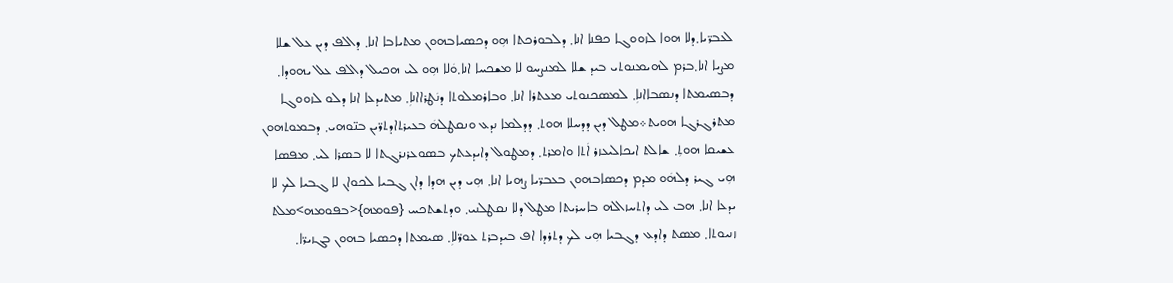ܠܥܒܪ̈ܝܐ܂ܕܠܐ ܗܘܐ ܠܙܘܘܓܐ ܟܦܢܐ ܐܢܐ܂ ܕܠܒܘܪܟܬܐ ܗܼܘ ܕܟܣܝܐܒܗܘܢ ܡܬܝܐܒܐ ܐܢܐ܂ ܕܐܠܦ ܕܝܢ ܥܠ ܫܠܐ ܡܨܝܐ ܐܢܐ܂ܒܪܡ ܠܗܝܡܢܘܬܝ ܒܝܕ ܫܠܐ ܠܡܢܨܚܘ ܠܐ ܡܫܟܚܐ ܐܢܐ܂ܘܿܠܐ ܗܼܘ ܠܝ ܗܟܝܠ ܕܐܠܦ ܥܠ ܝܗܘܕܐ܂ ܕܒܣܝܡܬܐ ܕܢܣܒܐܐܢܐܼ܂ ܠܡܣܟܢܘܬܝ ܡܥܬܪܐ ܐܢܐ܂ ܘܒܐܪܡܠܘܬܐ ܕܢܿܛܪܐܐܢܐܼ܂ ܡܬܝܕܥܐ ܐܢܐ ܕܠܘ ܠܙܘܘܓܐ ܡܬܪܓܪܓܐ ܗܘܝܬ܀ܡܛܠ ܕܝܢ ܕܕܚܠܐ ܗܘܬ܂ ܕܕܠܡܐ ܢܕܥ ܘܢܩܛܠܗܿ ܒܥܝܪܬܐܕܬܪ̈ܝܢ ܒܢ̈ܘܗܝ܂ ܕܒܡܘܬܗܘܢ ܥܫܝܩܐ ܗܘܬܼ܂ ܫܐܠܬ ܐܝܟܐܠܝܥܙܪ ܐܿܬܐ ܘܐܡܪܬ܂ ܕܡܛܘܠ ܕܐܝܕܥܬܟ ܒܣܘܥܪܢܪܓܬܐ ܠܐ ܒܣܪܐ ܠܝ܂ ܡܦܣܐ ܗܼܝ ܓܝܪ ܕܠܗܿܘ ܡܕܡ ܕܟܣܐܒܗܘܢ ܒܥܒܪ̈ܝܐ ܨܗܝܐ ܐܢܐ܂ ܗܼܝ ܕܝܢ ܗܕܐ ܕܐܢ ܓܒܝܐ ܠܟܘܐܢ ܠܐ ܓܒܝܐ ܠܟ ܠܐ ܝܕܥܐ ܐܢܐ܂ ܗܒ ܠܝ ܕܐܬܚܙܐܠܗ ܒܐܚܪܝܬܐ ܡܛܠ ܕܠܐ ܢܩܛܠܢܝ܂ ܘܕܬܫܬܟܚ ‍{ܦܘܡܗ‍}<ܒܦܘܡܗ‍>ܡܠܬ ܙܢܝܘܬܐ܂ ܡܣܬ ܕܐܕܥ ܕܓܒܝܐ ܗܼܝ ܠܟ ܕܬܪܕܐ ܐܦ ܒܝܕܒܪܬ ܥܘܪ̈ܠܐܼ܂ ܣܝܡܬܐ ܕܟܣܝܐ ܒܗܘܢ ܒܓܙܝܪ̈ܐ܂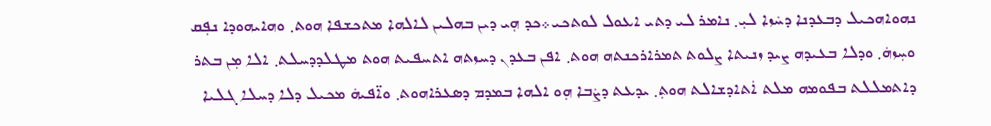ܢܗܘܐܗܟܝܠ ܕܒܥܕܢܐ ܕܚܿܙܐ ܠܝܼ܂ ܢܐܡܪ ܠܝ ܕܬܝ ܐܥܘܠ ܠܘܬܟܝ܀ܟܕ ܗܼܝ ܕܝܢ ܒܗܠܝܢ ܠܐܠܗܐ ܡܬܟܫܦܐ ܗܘܬ܂ ܘܗܐܝܗܘܕܐ ܢܦܼܩ ܘܚܼܙܗܿ܂ ܘܕܠܐ ܒܥܝܕܗ ܨܝܕ ܙܢܝܬܐ ܨܠܘܬ ܬܡܪܐܪܟܢܬܗ ܗܘܬ܂ ܐܦܢ ܒܥܕܢ ܕܚܙܬܗ ܐܬܚܦܝܬ ܗܘܬ ܡܛܠܕܕܚܠܬ܂ ܐܠܐ ܡܼܢ ܒܬܪ ܕܐܬܡܠܠܬ ܒܦܘܡܗ ܡܠܬ ܐܿܬܐܕܫܐܠܬ ܗܘܬܼ܂ ܝܕܥܬ ܕܨܿܒܐ ܗܼܘ ܐܠܗܐ ܒܡܕܡ ܕܣܥܪܐܗܘܬ܂ ܘܐ̈ܦܝܗܿ ܡܟܝܠ ܕܠܐ ܕܚܠܐ ܓܠܝܐ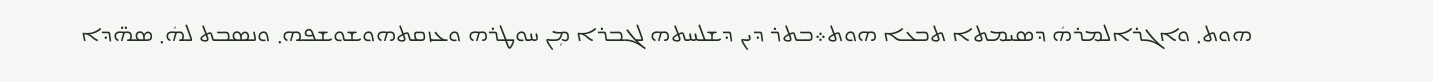ܗܘܬ܂ ܘܐܓܪܐܠܡܪܗܿ ܕܣܝܡܬܐ ܬܒܥܐ ܗܘܬ܀ܒܬܪ ܕܝܢ ܕܫܠܚܬܗ ܠܓܒܪܐ ܡܼܢ ܚܘܛܪܗ ܘܥܙܩܬܗܘܫܘܫܦܗ܂ ܘܢܣܒܬ ܠܗܿ܂ ܣܗ̈ܕܐ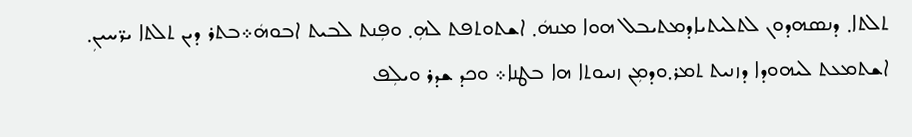ܬܠܬܐ܂ ܕܢܣܗܕܘܢ ܠܬܠܝܬܝܐܕܡܬܝܒܠ ܗܘܐ ܡܢܗܿ܂ ܐܫܬܘܬܦܬ ܠܗܼ܂ ܘܦܼܢܬ ܠܒܝܬ ܐܒܘܗܿ܀ܒܬܪ ܕܝܢ ܬܠܬܐ ܝܪ̈ܚܝܢܼ܂ ܐܫܬܡܥܬ ܠܝܗܘܕܐ ܕܙܢܝܬ ܬܡܪ܂ܘܕܡܼܢ ܙܢܝܘܬܐ ܗܐ ܒܛܢܐ܀ ܘܟܕ ܫܕܪ ܘܝܠܼܦ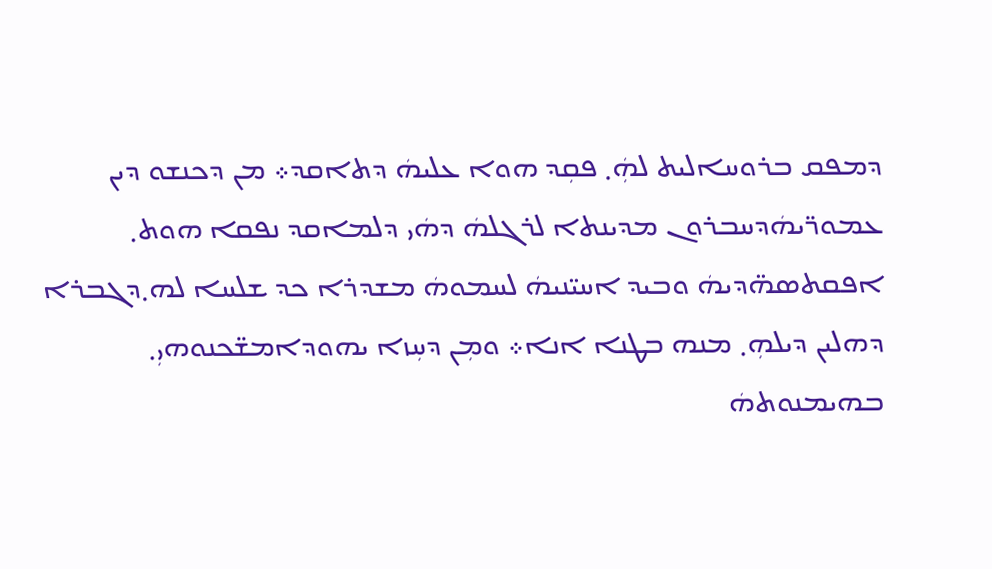ܕܡܦܩ ܒܪܘܚܐܠܝܬ ܠܗܼܿ܂ ܦܩܼܕ ܗܘܐ ܥܠܝܗܿ ܕܬܐܩܕ܀ ܡܢ ܕܟܢܫܘ ܕܝܢ ܥܡܘܪ̈ܝܗܿܕܚܒܪܘܢ ܡܕܝܢܬܐ ܠܪܓܠܗܿ ܕܗܿܝ ܕܠܡܐܩܕ ܢܦܩܐ ܗܘܬ܂ ܐܦܩܬܣܗ̈ܕܝܗܿ ܘܒܝܕ ܐܚܝ̈ܢܝܗܿ ܠܚܡܘܗܿ ܡܫܕܪܐ ܟܕ ܫܠܚܐ ܠܗ܂ܕܓܒܪܐ ܕܗܠܝܢ ܕܝܠܗܼ܂ ܡܢܗ ܒܛܢܐ ܐܢܐ܀ ܘܡܼܢ ܕܚܼܙܐ ܝܗܘܕܐܡܫ̈ܟܢܘܗܝܼ܂ ܒܗܝܡܢܘܬܗܿ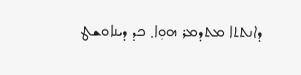ܕܐܢܬܬܐ ܡܬܕܡܪ ܗܘܼܐ܂ ܟܕ ܕܝܢܐܘܫܛ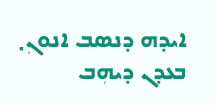ܐܝܕܗ ܕܢܣܒ ܐܢܘܢܼ܂ ܒܥܕܢ ܕܝܗܼܒ